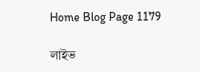Home Blog Page 1179

লাইভ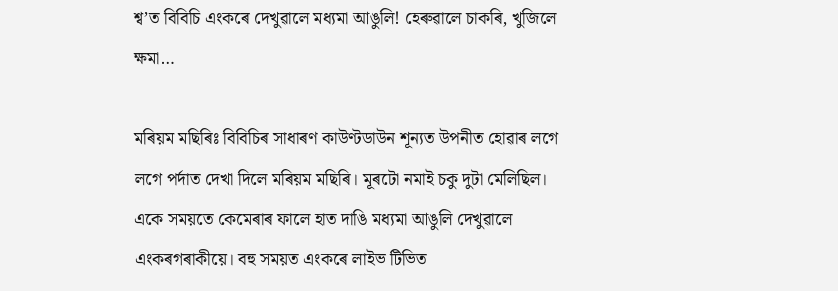শ্ব’ত বিবিচি এংকৰে দেখুৱালে মধ্যমা আঙুলি! হেৰুৱালে চাকৰি, খুজিলে ক্ষমা…

মৰিয়ম মছিৰিঃ বিবিচিৰ সাধাৰণ কাউণ্টডাউন শূন্যত উপনীত হোৱাৰ লগে লগে পৰ্দাত দেখা দিলে মৰিয়ম মছিৰি। মূৰটো নমাই চকু দুটা মেলিছিল। একে সময়তে কেমেৰাৰ ফালে হাত দাঙি মধ্যমা আঙুলি দেখুৱালে এংকৰগৰাকীয়ে। বহু সময়ত এংকৰে লাইভ টিভিত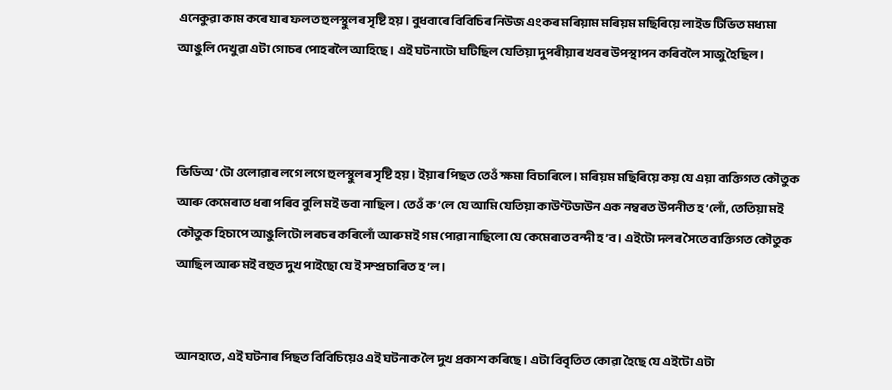এনেকুৱা কাম কৰে যাৰ ফলত হুলস্থুলৰ সৃষ্টি হয়। বুধবাৰে বিবিচিৰ নিউজ এংকৰ মৰিয়াম মৰিয়ম মছিৰিয়ে লাইভ টিভিত মধ্যমা আঙুলি দেখুৱা এটা গোচৰ পোহৰলৈ আহিছে। এই ঘটনাটো ঘটিছিল যেতিয়া দুপৰীয়াৰ খবৰ উপস্থাপন কৰিবলৈ সাজু হৈছিল।



ভিডিঅ’টো ওলোৱাৰ লগে লগে হুলস্থুলৰ সৃষ্টি হয়। ইয়াৰ পিছত তেওঁ ক্ষমা বিচাৰিলে। মৰিয়ম মছিৰিয়ে কয় যে এয়া ব্যক্তিগত কৌতুক আৰু কেমেৰাত ধৰা পৰিব বুলি মই ভবা নাছিল। তেওঁ ক’লে যে আমি যেতিয়া কাউণ্টডাউন এক নম্বৰত উপনীত হ’লোঁ, তেতিয়া মই কৌতুক হিচাপে আঙুলিটো লৰচৰ কৰিলোঁ আৰু মই গম পোৱা নাছিলো যে কেমেৰাত বন্দী হ’ব। এইটো দলৰ সৈতে ব্যক্তিগত কৌতুক আছিল আৰু মই বহুত দুখ পাইছো যে ই সম্প্ৰচাৰিত হ’ল।


আনহাতে, এই ঘটনাৰ পিছত বিবিচিয়েও এই ঘটনাক লৈ দুখ প্ৰকাশ কৰিছে। এটা বিবৃতিত কোৱা হৈছে যে এইটো এটা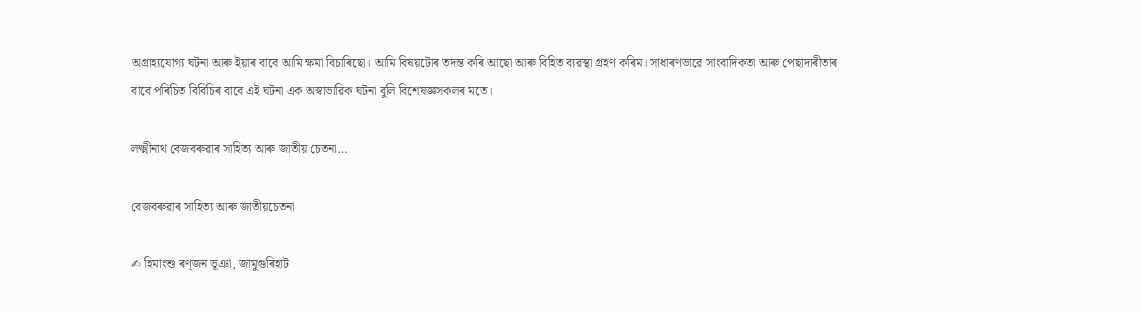অগ্ৰাহ্যযোগ্য ঘটনা আৰু ইয়াৰ বাবে আমি ক্ষমা বিচাৰিছো। আমি বিষয়টোৰ তদন্ত কৰি আছো আৰু বিহিত ব্যৱস্থা গ্ৰহণ কৰিম। সাধাৰণভাৱে সাংবাদিকতা আৰু পেছাদাৰীতাৰ বাবে পৰিচিত বিবিচিৰ বাবে এই ঘটনা এক অস্বাভাৱিক ঘটনা বুলি বিশেষজ্ঞসকলৰ মতে।

লক্ষ্মীনাথ বেজবৰুৱাৰ সাহিত্য আৰু জাতীয় চেতনা…

বেজবৰুৱাৰ সাহিত্য আৰু জাতীয়চেতনা

✍ হিমাংশু ৰণ্‌জন ভূঞা, জামুগুৰিহাট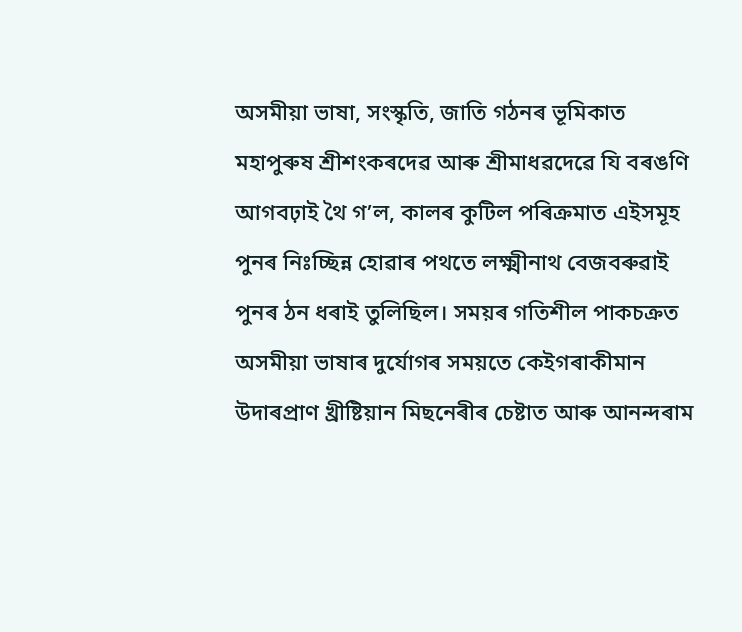অসমীয়া ভাষা, সংস্কৃতি, জাতি গঠনৰ ভূমিকাত মহাপুৰুষ শ্ৰীশংকৰদেৱ আৰু শ্ৰীমাধৱদেৱে যি বৰঙণি আগবঢ়াই থৈ গ’ল, কালৰ কুটিল পৰিক্ৰমাত এইসমূহ পুনৰ নিঃচ্ছিন্ন হোৱাৰ পথতে লক্ষ্মীনাথ বেজবৰুৱাই পুনৰ ঠন ধৰাই তুলিছিল। সময়ৰ গতিশীল পাকচক্ৰত অসমীয়া ভাষাৰ দুৰ্যোগৰ সময়তে কেইগৰাকীমান উদাৰপ্ৰাণ খ্ৰীষ্টিয়ান মিছনেৰীৰ চেষ্টাত আৰু আনন্দৰাম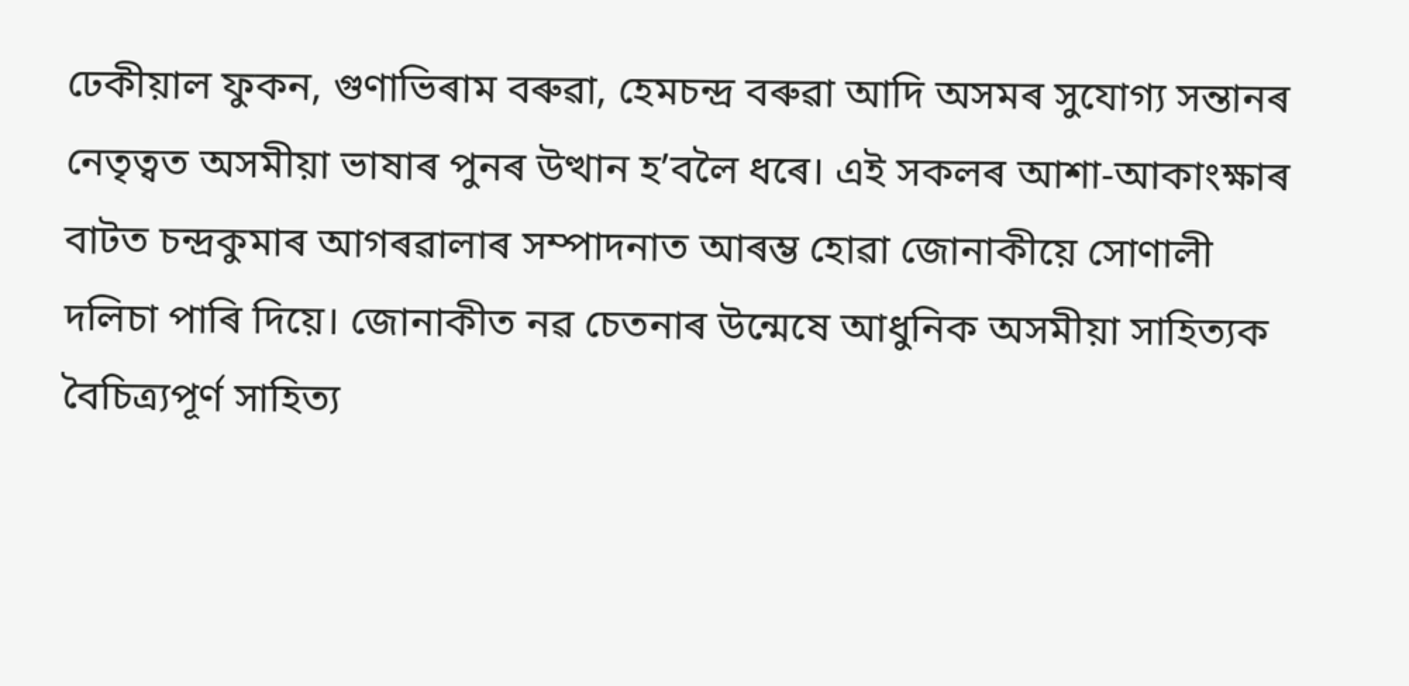ঢেকীয়াল ফুকন, গুণাভিৰাম বৰুৱা, হেমচন্দ্ৰ বৰুৱা আদি অসমৰ সুযোগ্য সন্তানৰ নেতৃত্বত অসমীয়া ভাষাৰ পুনৰ উত্থান হ’বলৈ ধৰে। এই সকলৰ আশা-আকাংক্ষাৰ বাটত চন্দ্ৰকুমাৰ আগৰৱালাৰ সম্পাদনাত আৰম্ভ হোৱা জোনাকীয়ে সোণালী দলিচা পাৰি দিয়ে। জোনাকীত নৱ চেতনাৰ উন্মেষে আধুনিক অসমীয়া সাহিত্যক বৈচিত্র্যপূর্ণ সাহিত্য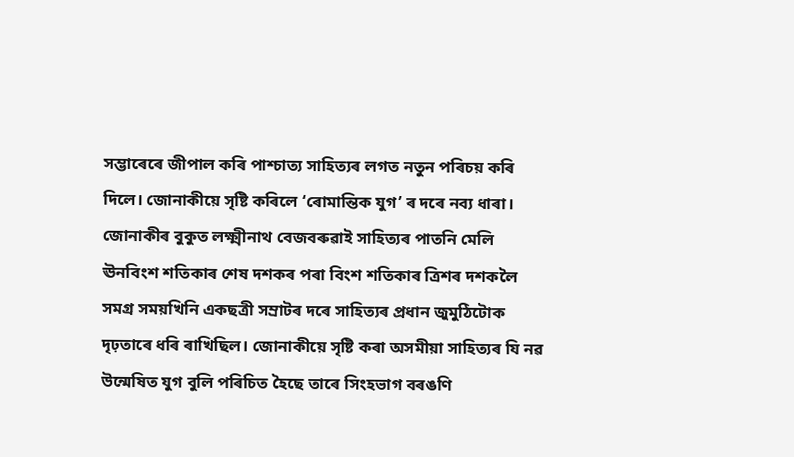সম্ভাৰেৰে জীপাল কৰি পাশ্চাত্য সাহিত্যৰ লগত নতুন পৰিচয় কৰি দিলে। জোনাকীয়ে সৃষ্টি কৰিলে ‘ৰোমান্তিক যুগ’ ৰ দৰে নব্য ধাৰা। জোনাকীৰ বুকুত লক্ষ্মীনাথ বেজবৰুৱাই সাহিত্যৰ পাতনি মেলি ঊনবিংশ শতিকাৰ শেষ দশকৰ পৰা বিংশ শতিকাৰ ত্ৰিশৰ দশকলৈ সমগ্ৰ সময়খিনি একছত্ৰী সম্ৰাটৰ দৰে সাহিত্যৰ প্ৰধান জুমুঠিটোক দৃঢ়তাৰে ধৰি ৰাখিছিল। জোনাকীয়ে সৃষ্টি কৰা অসমীয়া সাহিত্যৰ যি নৱ উন্মেষিত যুগ বুলি পৰিচিত হৈছে তাৰে সিংহভাগ বৰঙণি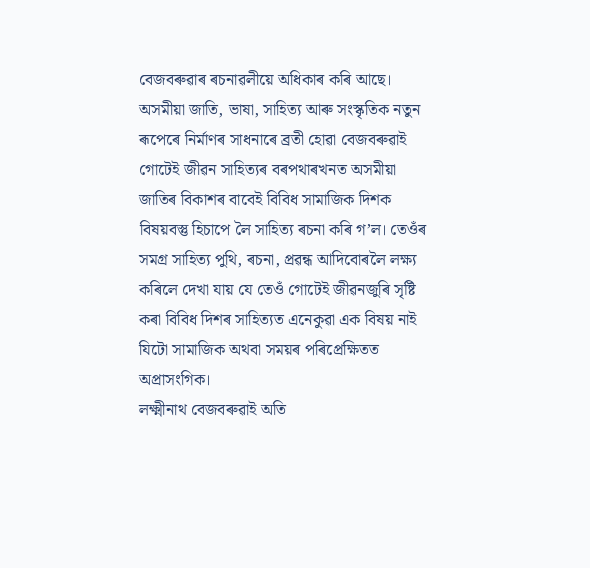বেজবৰুৱাৰ ৰচনাৱলীয়ে অধিকাৰ কৰি আছে। অসমীয়া জাতি, ভাষা, সাহিত্য আৰু সংস্কৃতিক নতুন ৰূপেৰে নিৰ্মাণৰ সাধনাৰে ব্ৰতী হোৱা বেজবৰুৱাই গোটেই জীৱন সাহিত্যৰ বৰপথাৰখনত অসমীয়া জাতিৰ বিকাশৰ বাবেই বিবিধ সামাজিক দিশক বিষয়বস্তু হিচাপে লৈ সাহিত্য ৰচনা কৰি গ’ল। তেওঁৰ সমগ্র সাহিত্য পুথি, ৰচনা, প্ৰৱন্ধ আদিবোৰলৈ লক্ষ্য কৰিলে দেখা যায় যে তেওঁ গোটেই জীৱনজুৰি সৃষ্টি কৰা বিবিধ দিশৰ সাহিত্যত এনেকুৱা এক বিষয় নাই যিটো সামাজিক অথবা সময়ৰ পৰিপ্ৰেক্ষিতত অপ্ৰাসংগিক।
লক্ষ্মীনাথ বেজবৰুৱাই অতি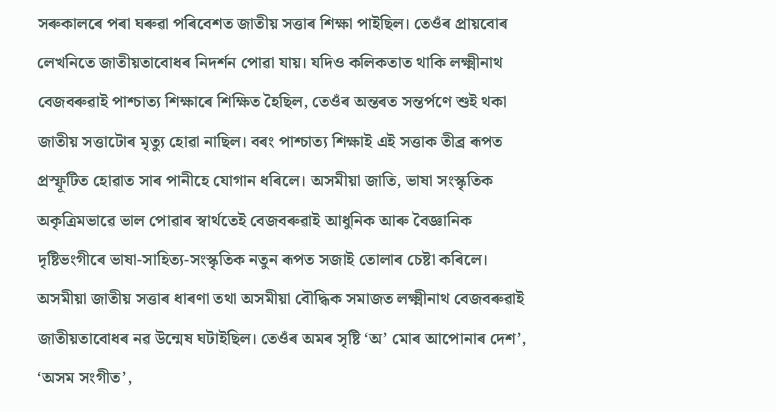সৰুকালৰে পৰা ঘৰুৱা পৰিবেশত জাতীয় সত্তাৰ শিক্ষা পাইছিল। তেওঁৰ প্ৰায়বোৰ লেখনিতে জাতীয়তাবোধৰ নিদর্শন পোৱা যায়। যদিও কলিকতাত থাকি লক্ষ্মীনাথ বেজবৰুৱাই পাশ্চাত্য শিক্ষাৰে শিক্ষিত হৈছিল, তেওঁৰ অন্তৰত সন্তর্পণে শুই থকা জাতীয় সত্তাটোৰ মৃত্যু হোৱা নাছিল। বৰং পাশ্চাত্য শিক্ষাই এই সত্তাক তীব্ৰ ৰূপত প্ৰস্ফূটিত হোৱাত সাৰ পানীহে যোগান ধৰিলে। অসমীয়া জাতি, ভাষা সংস্কৃতিক অকৃত্ৰিমভাৱে ভাল পোৱাৰ স্বাৰ্থতেই বেজবৰুৱাই আধুনিক আৰু বৈজ্ঞানিক দৃষ্টিভংগীৰে ভাষা-সাহিত্য-সংস্কৃতিক নতুন ৰূপত সজাই তোলাৰ চেষ্টা কৰিলে। অসমীয়া জাতীয় সত্তাৰ ধাৰণা তথা অসমীয়া বৌদ্ধিক সমাজত লক্ষ্মীনাথ বেজবৰুৱাই জাতীয়তাবোধৰ নৱ উন্মেষ ঘটাইছিল। তেওঁৰ অমৰ সৃষ্টি ‘অ’ মোৰ আপোনাৰ দেশ’, ‘অসম সংগীত’,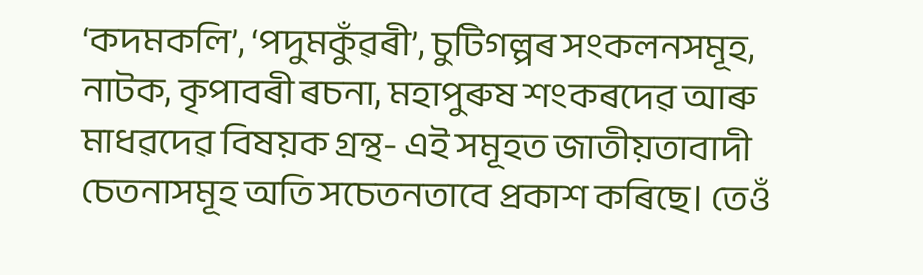‘কদমকলি’, ‘পদুমকুঁৱৰী’, চুটিগল্পৰ সংকলনসমূহ, নাটক, কৃপাবৰী ৰচনা, মহাপুৰুষ শংকৰদেৱ আৰু মাধৱদেৱ বিষয়ক গ্রন্থ- এই সমূহত জাতীয়তাবাদী চেতনাসমূহ অতি সচেতনতাবে প্রকাশ কৰিছে। তেওঁ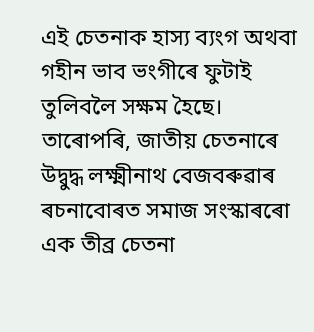এই চেতনাক হাস্য ব্যংগ অথবা গহীন ভাব ভংগীৰে ফুটাই তুলিবলৈ সক্ষম হৈছে। তাৰোপৰি, জাতীয় চেতনাৰে উদ্বুদ্ধ লক্ষ্মীনাথ বেজবৰুৱাৰ ৰচনাবোৰত সমাজ সংস্কাৰৰো এক তীব্র চেতনা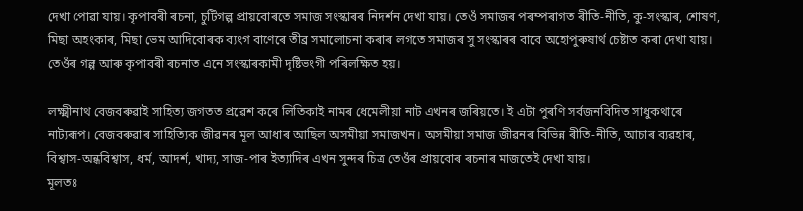দেখা পোৱা যায়। কৃপাবৰী ৰচনা, চুটিগল্প প্ৰায়বোৰতে সমাজ সংস্কাৰৰ নিদর্শন দেখা যায়। তেওঁ সমাজৰ পৰম্পৰাগত ৰীতি-নীতি, কু-সংস্কাৰ, শোষণ, মিছা অহংকাৰ, মিছা ভেম আদিবোৰক ব্যংগ বাণেৰে তীব্র সমালোচনা কৰাৰ লগতে সমাজৰ সু সংস্কাৰৰ বাবে অহোপুৰুষাৰ্থ চেষ্টাত কৰা দেখা যায়। তেওঁৰ গল্প আৰু কৃপাবৰী ৰচনাত এনে সংস্কাৰকামী দৃষ্টিভংগী পৰিলক্ষিত হয়।

লক্ষ্মীনাথ বেজবৰুৱাই সাহিত্য জগতত প্রৱেশ কৰে লিতিকাই নামৰ ধেমেলীয়া নাট এখনৰ জৰিয়তে। ই এটা পুৰণি সর্বজনবিদিত সাধুকথাৰে নাট্যৰূপ। বেজবৰুৱাৰ সাহিত্যিক জীৱনৰ মূল আধাৰ আছিল অসমীয়া সমাজখন। অসমীয়া সমাজ জীৱনৰ বিভিন্ন ৰীতি-নীতি, আচাৰ ব্যৱহাৰ, বিশ্বাস-অন্ধবিশ্বাস, ধর্ম, আদর্শ, খাদ্য, সাজ-পাৰ ইত্যাদিৰ এখন সুন্দৰ চিত্ৰ তেওঁৰ প্ৰায়বোৰ ৰচনাৰ মাজতেই দেখা যায়।
মূলতঃ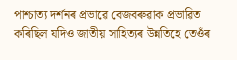পাশ্চাত্য দৰ্শনৰ প্ৰভাৱে বেজবৰুৱাক প্ৰভাৱিত কৰিছিল যদিও জাতীয় সাহিত্যৰ উন্নতিহে তেওঁৰ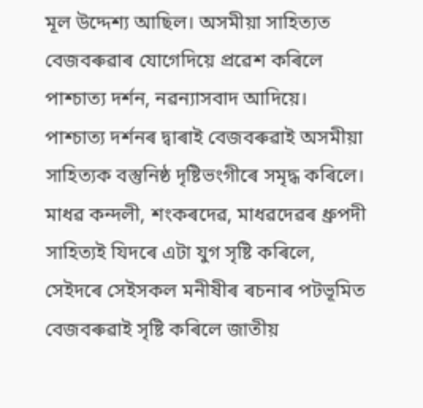মূল উদ্দেশ্য আছিল। অসমীয়া সাহিত্যত বেজবৰুৱাৰ যোগেদিয়ে প্ৰৱেশ কৰিলে পাশ্চাত্য দর্শন, নৱন্যাসবাদ আদিয়ে। পাশ্চাত্য দৰ্শনৰ দ্বাৰাই বেজবৰুৱাই অসমীয়া সাহিত্যক বস্তুনিষ্ঠ দৃষ্টিভংগীৰে সমৃদ্ধ কৰিলে। মাধৱ কন্দলী, শংকৰদেৱ, মাধৱদেৱৰ ধ্রুপদী সাহিত্যই যিদৰে এটা যুগ সৃষ্টি কৰিলে, সেইদৰে সেইসকল মনীষীৰ ৰচনাৰ পটভূমিত বেজবৰুৱাই সৃষ্টি কৰিলে জাতীয়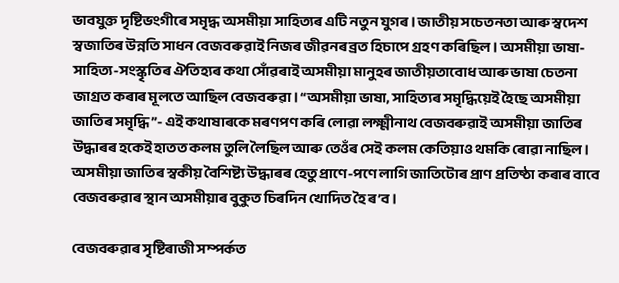ভাবযুক্ত দৃষ্টিভংগীৰে সমৃদ্ধ অসমীয়া সাহিত্যৰ এটি নতুন যুগৰ। জাতীয় সচেতনতা আৰু স্বদেশ স্বজাতিৰ উন্নতি সাধন বেজবৰুৱাই নিজৰ জীৱনৰ ব্ৰত হিচাপে গ্রহণ কৰিছিল। অসমীয়া ভাষা-সাহিত্য-সংস্কৃতিৰ ঐতিহ্যৰ কথা সোঁৱৰাই অসমীয়া মানুহৰ জাতীয়তাবোধ আৰু ভাষা চেতনা জাগ্রত কৰাৰ মূলতে আছিল বেজবৰুৱা। “অসমীয়া ভাষা, সাহিত্যৰ সমৃদ্ধিয়েই হৈছে অসমীয়া জাতিৰ সমৃদ্ধি”- এই কথাষাৰকে মৰণপণ কৰি লোৱা লক্ষ্মীনাথ বেজবৰুৱাই অসমীয়া জাতিৰ উদ্ধাৰৰ হকেই হাতত কলম তুলি লৈছিল আৰু তেওঁৰ সেই কলম কেতিয়াও থমকি ৰোৱা নাছিল। অসমীয়া জাতিৰ স্বকীয় বৈশিষ্ট্য উদ্ধাৰৰ হেতু প্রাণে-পণে লাগি জাতিটোৰ প্ৰাণ প্রতিষ্ঠা কৰাৰ বাবে বেজবৰুৱাৰ স্থান অসমীয়াৰ বুকুত চিৰদিন খোদিত হৈ ৰ’ব।

বেজবৰুৱাৰ সৃষ্টিৰাজী সম্পৰ্কত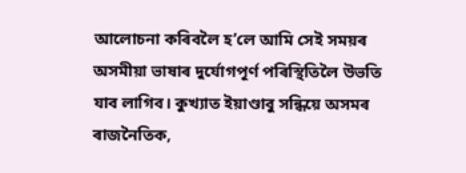আলোচনা কৰিবলৈ হ’লে আমি সেই সময়ৰ অসমীয়া ভাষাৰ দুৰ্যোগপূর্ণ পৰিস্থিতিলৈ উভতি যাব লাগিব। কুখ্যাত ইয়াণ্ডাবু সন্ধিয়ে অসমৰ ৰাজনৈতিক,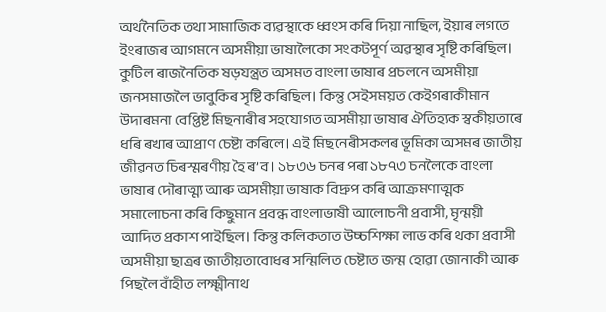অর্থনৈতিক তথা সামাজিক ব্যৱস্থাকে ধ্বংস কৰি দিয়া নাছিল, ইয়াৰ লগতে ইংৰাজৰ আগমনে অসমীয়া ভাষালৈকো সংকটপূৰ্ণ অৱস্থাৰ সৃষ্টি কৰিছিল। কুটিল ৰাজনৈতিক ষড়যন্ত্রত অসমত বাংলা ভাষাৰ প্ৰচলনে অসমীয়া জনসমাজলৈ ভাবুকিৰ সৃষ্টি কৰিছিল। কিন্তু সেইসময়ত কেইগৰাকীমান উদাৰমনা বেপ্তিষ্ট মিছনাৰীৰ সহযোগত অসমীয়া ভাষাৰ ঐতিহ্যক স্বকীয়তাৰে ধৰি ৰখাৰ আপ্রাণ চেষ্টা কৰিলে। এই মিছনেৰীসকলৰ ভূমিকা অসমৰ জাতীয় জীৱনত চিৰস্মৰণীয় হৈ ৰ’ব। ১৮৩৬ চনৰ পৰা ১৮৭৩ চনলৈকে বাংলা ভাষাৰ দৌৰাত্ম্য আৰু অসমীয়া ভাষাক বিদ্রুপ কৰি আক্ৰমণাত্মক সমালোচনা কৰি কিছুমান প্রবন্ধ বাংলাভাষী আলোচনী প্রবাসী, মৃন্ময়ী আদিত প্ৰকাশ পাইছিল। কিন্তু কলিকতাত উচ্চশিক্ষা লাভ কৰি থকা প্রবাসী অসমীয়া ছাত্ৰৰ জাতীয়তাবোধৰ সন্মিলিত চেষ্টাত জন্ম হোৱা জোনাকী আৰু পিছলৈ বাঁহীত লক্ষ্মীনাথ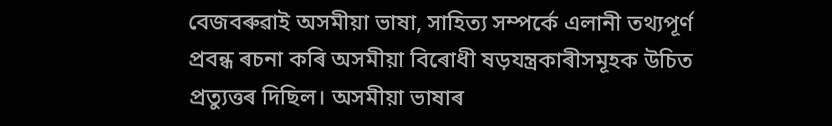বেজবৰুৱাই অসমীয়া ভাষা, সাহিত্য সম্পর্কে এলানী তথ্যপূর্ণ প্রবন্ধ ৰচনা কৰি অসমীয়া বিৰোধী ষড়যন্ত্ৰকাৰীসমূহক উচিত প্ৰত্যুত্তৰ দিছিল। অসমীয়া ভাষাৰ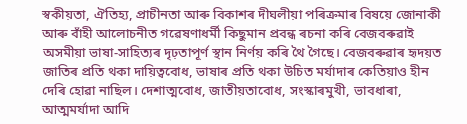স্বকীয়তা, ঐতিহ্য, প্রাচীনতা আৰু বিকাশৰ দীঘলীয়া পৰিক্ৰমাৰ বিষয়ে জোনাকী আৰু বাঁহী আলোচনীত গৱেষণাধর্মী কিছুমান প্রবন্ধ ৰচনা কৰি বেজবৰুৱাই অসমীয়া ভাষা-সাহিত্যৰ দৃঢ়তাপূৰ্ণ স্থান নিৰ্ণয় কৰি থৈ গৈছে। বেজবৰুৱাৰ হৃদয়ত জাতিৰ প্ৰতি থকা দায়িত্ববোধ, ভাষাৰ প্ৰতি থকা উচিত মৰ্যাদাৰ কেতিয়াও হীন দেৰি হোৱা নাছিল। দেশাত্মবোধ, জাতীয়তাবোধ, সংস্কাৰমুখী, ভাবধাৰা, আত্মমর্যাদা আদি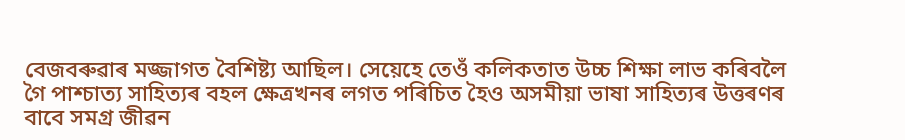বেজবৰুৱাৰ মজ্জাগত বৈশিষ্ট্য আছিল। সেয়েহে তেওঁ কলিকতাত উচ্চ শিক্ষা লাভ কৰিবলৈ গৈ পাশ্চাত্য সাহিত্যৰ বহল ক্ষেত্ৰখনৰ লগত পৰিচিত হৈও অসমীয়া ভাষা সাহিত্যৰ উত্তৰণৰ বাবে সমগ্ৰ জীৱন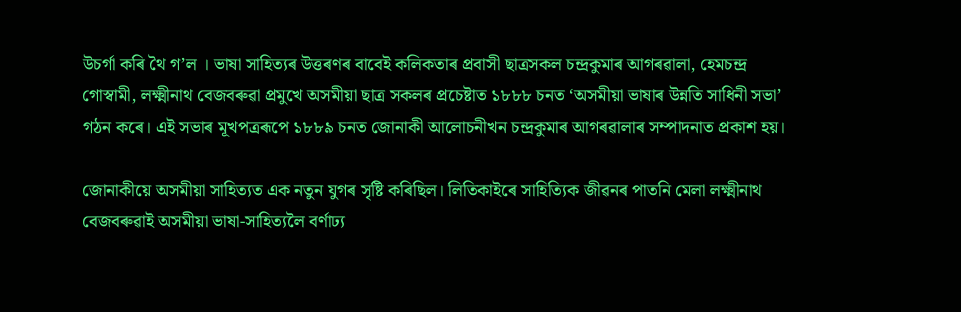উচৰ্গা কৰি থৈ গ’ল । ভাষা সাহিত্যৰ উত্তৰণৰ বাবেই কলিকতাৰ প্রবাসী ছাত্ৰসকল চন্দ্ৰকুমাৰ আগৰৱালা, হেমচন্দ্ৰ গোস্বামী, লক্ষ্মীনাথ বেজবৰুৱা প্ৰমুখে অসমীয়া ছাত্ৰ সকলৰ প্ৰচেষ্টাত ১৮৮৮ চনত ‘অসমীয়া ভাষাৰ উন্নতি সাধিনী সভা’ গঠন কৰে। এই সভাৰ মূখপত্ৰৰূপে ১৮৮৯ চনত জোনাকী আলোচনীখন চন্দ্ৰকুমাৰ আগৰৱালাৰ সম্পাদনাত প্রকাশ হয়।

জোনাকীয়ে অসমীয়া সাহিত্যত এক নতুন যুগৰ সৃষ্টি কৰিছিল। লিতিকাইৰে সাহিত্যিক জীৱনৰ পাতনি মেলা লক্ষ্মীনাথ বেজবৰুৱাই অসমীয়া ভাষা-সাহিত্যলৈ বৰ্ণাঢ্য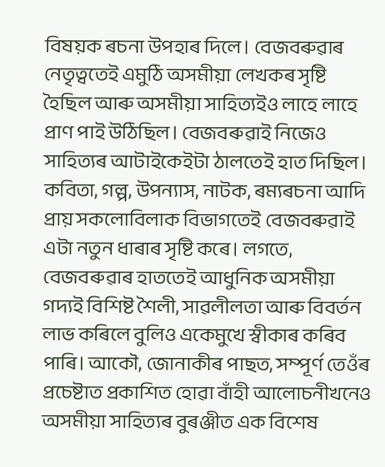বিষয়ক ৰচনা উপহাৰ দিলে। বেজবৰুৱাৰ নেতৃত্বতেই এমুঠি অসমীয়া লেখকৰ সৃষ্টি হৈছিল আৰু অসমীয়া সাহিত্যইও লাহে লাহে প্রাণ পাই উঠিছিল। বেজবৰুৱাই নিজেও সাহিত্যৰ আটাইকেইটা ঠালতেই হাত দিছিল। কবিতা, গল্প, উপন্যাস, নাটক, ৰম্যৰচনা আদি প্রায় সকলোবিলাক বিভাগতেই বেজবৰুৱাই এটা নতুন ধাৰাৰ সৃষ্টি কৰে। লগতে, বেজবৰুৱাৰ হাততেই আধুনিক অসমীয়া গদ্যই বিশিষ্ট শৈলী, সাৱলীলতা আৰু বিবর্তন লাভ কৰিলে বুলিও একেমুখে স্বীকাৰ কৰিব পাৰি। আকৌ, জোনাকীৰ পাছত, সম্পূর্ণ তেওঁৰ প্ৰচেষ্টাত প্রকাশিত হোৱা বাঁহী আলোচনীখনেও অসমীয়া সাহিত্যৰ বুৰঞ্জীত এক বিশেষ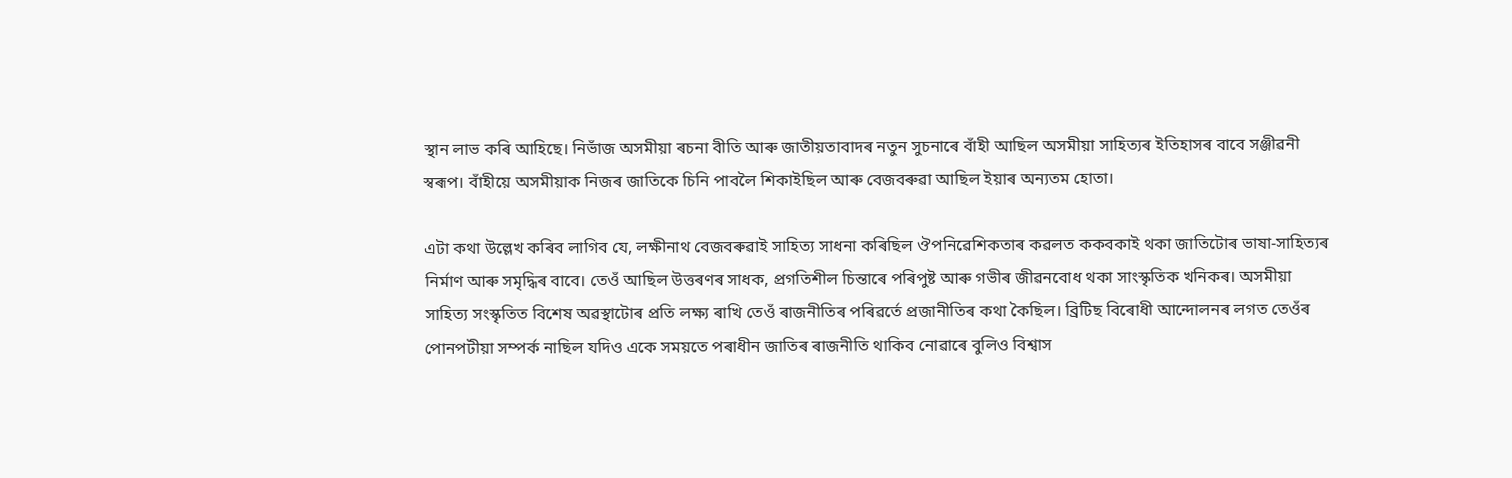স্থান লাভ কৰি আহিছে। নিভাঁজ অসমীয়া ৰচনা বীতি আৰু জাতীয়তাবাদৰ নতুন সুচনাৰে বাঁহী আছিল অসমীয়া সাহিত্যৰ ইতিহাসৰ বাবে সঞ্জীৱনী স্বৰূপ। বাঁহীয়ে অসমীয়াক নিজৰ জাতিকে চিনি পাবলৈ শিকাইছিল আৰু বেজবৰুৱা আছিল ইয়াৰ অন্যতম হোতা।

এটা কথা উল্লেখ কৰিব লাগিব যে, লক্ষীনাথ বেজবৰুৱাই সাহিত্য সাধনা কৰিছিল ঔপনিৱেশিকতাৰ কৱলত ককবকাই থকা জাতিটোৰ ভাষা-সাহিত্যৰ নিৰ্মাণ আৰু সমৃদ্ধিৰ বাবে। তেওঁ আছিল উত্তৰণৰ সাধক, প্রগতিশীল চিন্তাৰে পৰিপুষ্ট আৰু গভীৰ জীৱনবোধ থকা সাংস্কৃতিক খনিকৰ। অসমীয়া সাহিত্য সংস্কৃতিত বিশেষ অৱস্থাটোৰ প্ৰতি লক্ষ্য ৰাখি তেওঁ ৰাজনীতিৰ পৰিৱৰ্তে প্ৰজানীতিৰ কথা কৈছিল। ব্রিটিছ বিৰোধী আন্দোলনৰ লগত তেওঁৰ পোনপটীয়া সম্পর্ক নাছিল যদিও একে সময়তে পৰাধীন জাতিৰ ৰাজনীতি থাকিব নোৱাৰে বুলিও বিশ্বাস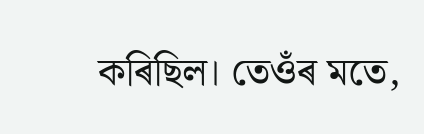কৰিছিল। তেওঁৰ মতে,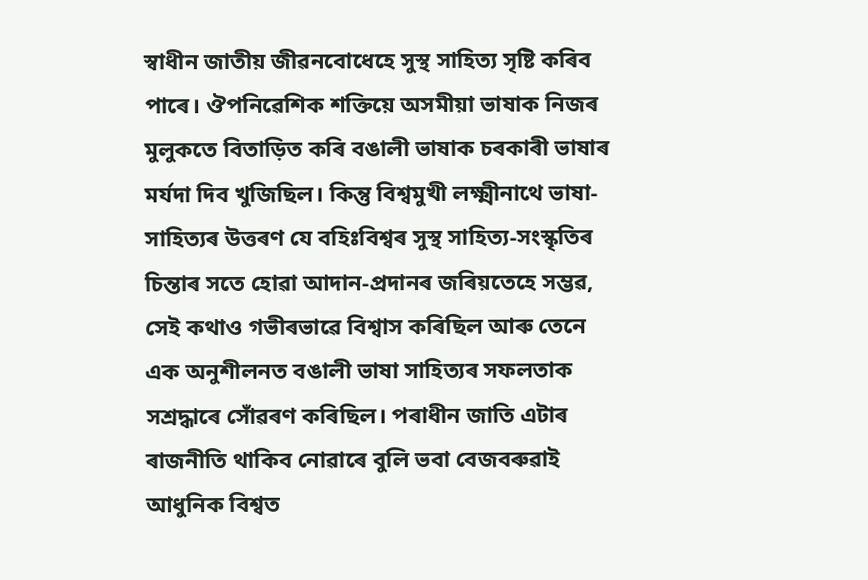স্বাধীন জাতীয় জীৱনবোধেহে সুস্থ সাহিত্য সৃষ্টি কৰিব পাৰে। ঔপনিৱেশিক শক্তিয়ে অসমীয়া ভাষাক নিজৰ মুলুকতে বিতাড়িত কৰি বঙালী ভাষাক চৰকাৰী ভাষাৰ মৰ্যদা দিব খুজিছিল। কিন্তু বিশ্বমুখী লক্ষ্মীনাথে ভাষা-সাহিত্যৰ উত্তৰণ যে বহিঃবিশ্বৰ সুস্থ সাহিত্য-সংস্কৃতিৰ চিন্তাৰ সতে হোৱা আদান-প্রদানৰ জৰিয়তেহে সম্ভৱ, সেই কথাও গভীৰভাৱে বিশ্বাস কৰিছিল আৰু তেনে এক অনুশীলনত বঙালী ভাষা সাহিত্যৰ সফলতাক সশ্ৰদ্ধাৰে সোঁৱৰণ কৰিছিল। পৰাধীন জাতি এটাৰ ৰাজনীতি থাকিব নোৱাৰে বুলি ভবা বেজবৰুৱাই আধুনিক বিশ্বত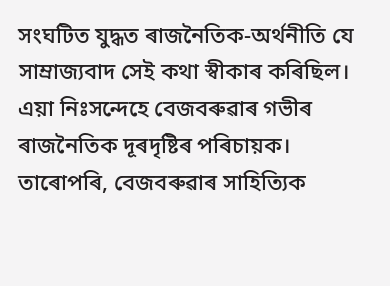সংঘটিত যুদ্ধত ৰাজনৈতিক-অর্থনীতি যে সাম্রাজ্যবাদ সেই কথা স্বীকাৰ কৰিছিল। এয়া নিঃসন্দেহে বেজবৰুৱাৰ গভীৰ ৰাজনৈতিক দূৰদৃষ্টিৰ পৰিচায়ক। তাৰোপৰি, বেজবৰুৱাৰ সাহিত্যিক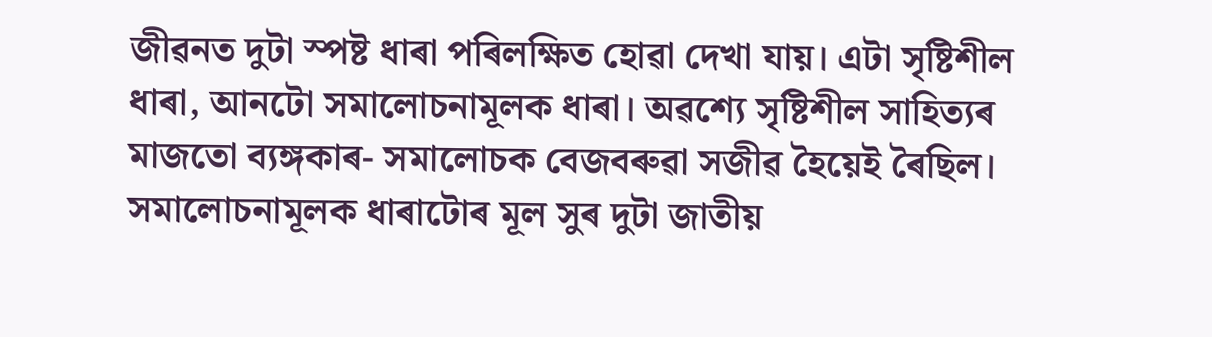জীৱনত দুটা স্পষ্ট ধাৰা পৰিলক্ষিত হোৱা দেখা যায়। এটা সৃষ্টিশীল ধাৰা, আনটো সমালোচনামূলক ধাৰা। অৱশ্যে সৃষ্টিশীল সাহিত্যৰ মাজতো ব্যঙ্গকাৰ- সমালোচক বেজবৰুৱা সজীৱ হৈয়েই ৰৈছিল। সমালোচনামূলক ধাৰাটোৰ মূল সুৰ দুটা জাতীয়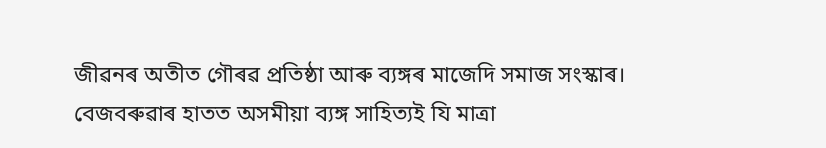জীৱনৰ অতীত গৌৰৱ প্রতিষ্ঠা আৰু ব্যঙ্গৰ মাজেদি সমাজ সংস্কাৰ। বেজবৰুৱাৰ হাতত অসমীয়া ব্যঙ্গ সাহিত্যই যি মাত্রা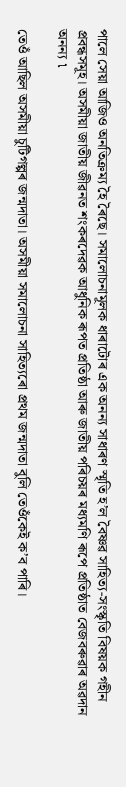পালে সেয়া আজিও অনতিক্রম্য হৈ ৰৈছে। সমালোচনামূলক ধাৰাটোৰ এক অনন্য সাধাৰণ স্মৃতি হ’ল বৈষ্ণৱ সাহিত্য-সংস্কৃতি বিষয়ক গহীন প্রবন্ধসমূহ। অসমীয়া জাতীয় জীৱনত শংকৰদেৱক আধুনিক ৰূপত প্রতিষ্ঠা আৰু জাতীয় পৰিচয়ৰ মধ্যমণি ৰূপে প্রতিষ্ঠাত বেজবৰুৱাৰ অৱদান অনন্য ৷

তেওঁ আছিল অসমীয়া চুটিগল্পৰ জন্মদাতা। অসমীয়া সমালোচনা সাহিত্যৰো প্ৰথম জন্মদাতা বুলি তেওঁকেই ক’ব পাৰি।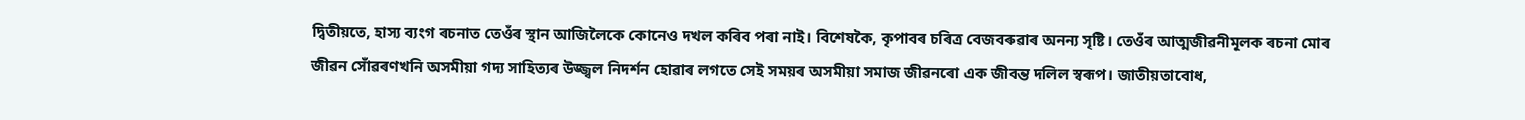দ্বিতীয়তে, হাস্য ব্যংগ ৰচনাত তেওঁৰ স্থান আজিলৈকে কোনেও দখল কৰিব পৰা নাই। বিশেষকৈ, কৃপাবৰ চৰিত্ৰ বেজবৰুৱাৰ অনন্য সৃষ্টি। তেওঁৰ আত্মজীৱনীমূলক ৰচনা মোৰ জীৱন সোঁৱৰণখনি অসমীয়া গদ্য সাহিত্যৰ উজ্জ্বল নিদর্শন হোৱাৰ লগতে সেই সময়ৰ অসমীয়া সমাজ জীৱনৰো এক জীবন্ত দলিল স্বৰূপ। জাতীয়তাবোধ,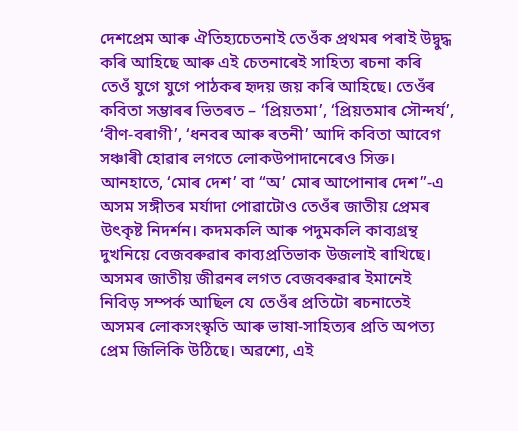দেশপ্রেম আৰু ঐতিহ্যচেতনাই তেওঁক প্রথমৰ পৰাই উদ্বুদ্ধ কৰি আহিছে আৰু এই চেতনাৰেই সাহিত্য ৰচনা কৰি তেওঁ যুগে যুগে পাঠকৰ হৃদয় জয় কৰি আহিছে। তেওঁৰ কবিতা সম্ভাৰৰ ভিতৰত – ‘প্রিয়তমা’, ‘প্রিয়তমাৰ সৌন্দর্য’, ‘বীণ-বৰাগী’, ‘ধনবৰ আৰু ৰতনী’ আদি কবিতা আবেগ সঞ্চাৰী হোৱাৰ লগতে লোকউপাদানেৰেও সিক্ত। আনহাতে, ‘মোৰ দেশ’ বা “অ’ মোৰ আপোনাৰ দেশ”-এ অসম সঙ্গীতৰ মৰ্যাদা পোৱাটোও তেওঁৰ জাতীয় প্ৰেমৰ উৎকৃষ্ট নিদর্শন। কদমকলি আৰু পদুমকলি কাব্যগ্রন্থ দুখনিয়ে বেজবৰুৱাৰ কাব্যপ্রতিভাক উজলাই ৰাখিছে। অসমৰ জাতীয় জীৱনৰ লগত বেজবৰুৱাৰ ইমানেই নিবিড় সম্পর্ক আছিল যে তেওঁৰ প্ৰতিটো ৰচনাতেই অসমৰ লোকসংস্কৃতি আৰু ভাষা-সাহিত্যৰ প্ৰতি অপত্য প্রেম জিলিকি উঠিছে। অৱশ্যে, এই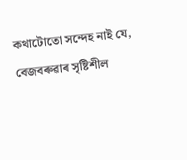কথাটোতো সন্দেহ নাই যে, বেজবৰুৱাৰ সৃষ্টিশীল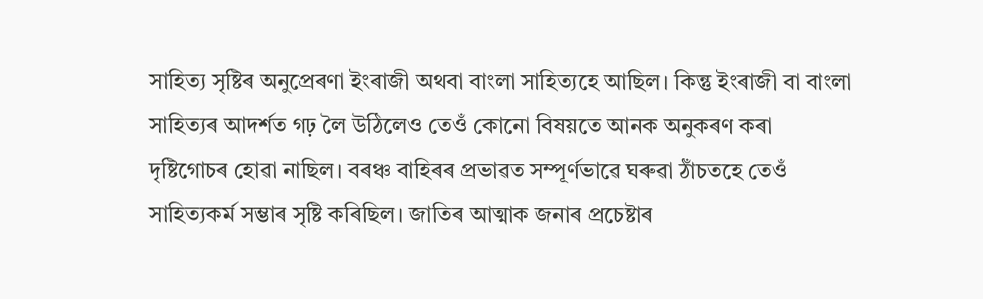সাহিত্য সৃষ্টিৰ অনুপ্ৰেৰণা ইংৰাজী অথবা বাংলা সাহিত্যহে আছিল। কিন্তু ইংৰাজী বা বাংলা সাহিত্যৰ আদৰ্শত গঢ় লৈ উঠিলেও তেওঁ কোনো বিষয়তে আনক অনুকৰণ কৰা দৃষ্টিগোচৰ হোৱা নাছিল। বৰঞ্চ বাহিৰৰ প্রভাৱত সম্পূর্ণভাৱে ঘৰুৱা ঠাঁচতহে তেওঁ সাহিত্যকর্ম সম্ভাৰ সৃষ্টি কৰিছিল। জাতিৰ আত্মাক জনাৰ প্ৰচেষ্টাৰ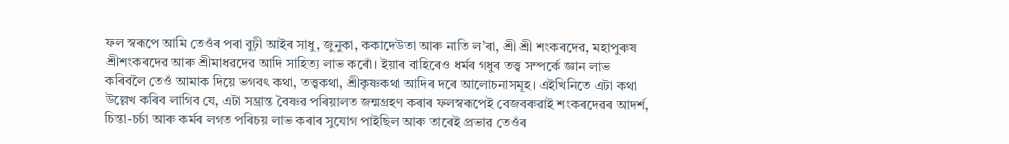ফল স্বৰূপে আমি তেওঁৰ পৰা বুঢ়ী আইৰ সাধু, জুনুকা, ককাদেউতা আৰু নাতি ল’ৰা, শ্রী শ্রী শংকৰদেৱ, মহাপুৰুষ শ্রীশংকৰদেৱ আৰু শ্রীমাধৱদেৱ আদি সাহিত্য লাভ কৰোঁ। ইয়াৰ বাহিৰেও ধৰ্মৰ গধুৰ তত্ত্ব সম্পর্কে জ্ঞান লাভ কৰিবলৈ তেওঁ আমাক দিয়ে ভগবৎ কথা, তত্ত্বকথা, শ্রীকৃষ্ণকথা আদিৰ দৰে আলোচনাসমূহ। এইখিনিতে এটা কথা উল্লেখ কৰিব লাগিব যে, এটা সম্ভ্রান্ত বৈষ্ণৱ পৰিয়ালত জন্মগ্রহণ কৰাৰ ফলস্বৰূপেই বেজবৰুৱাই শংকৰদেৱৰ আদর্শ, চিন্তা-চৰ্চা আৰু কৰ্মৰ লগত পৰিচয় লাভ কৰাৰ সুযোগ পাইছিল আৰু তাৰেই প্ৰভাৱ তেওঁৰ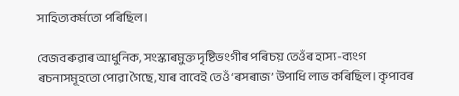সাহিত্যকৰ্মতো পৰিছিল।

বেজবৰুৱাৰ আধুনিক, সংস্কাৰমুক্ত দৃষ্টিভংগীৰ পৰিচয় তেওঁৰ হাস্য-ব্যংগ ৰচনাসমূহতো পোৱা গৈছে, যাৰ বাবেই তেওঁ ‘ৰসৰাজ’ উপাধি লাভ কৰিছিল। কৃপাবৰ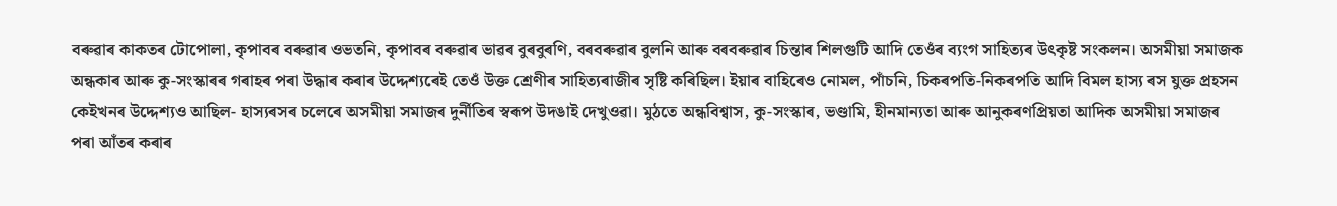বৰুৱাৰ কাকতৰ টোপোলা, কৃপাবৰ বৰুৱাৰ ওভতনি, কৃপাবৰ বৰুৱাৰ ভাৱৰ বুৰবুৰণি, বৰবৰুৱাৰ বুলনি আৰু বৰবৰুৱাৰ চিন্তাৰ শিলগুটি আদি তেওঁৰ ব্যংগ সাহিত্যৰ উৎকৃষ্ট সংকলন। অসমীয়া সমাজক অন্ধকাৰ আৰু কু-সংস্কাৰৰ গৰাহৰ পৰা উদ্ধাৰ কৰাৰ উদ্দেশ্যৰেই তেওঁ উক্ত শ্ৰেণীৰ সাহিত্যৰাজীৰ সৃষ্টি কৰিছিল। ইয়াৰ বাহিৰেও নোমল, পাঁচনি, চিকৰপতি-নিকৰপতি আদি বিমল হাস্য ৰস যুক্ত প্রহসন কেইখনৰ উদ্দেশ্যও আছিল- হাস্যৰসৰ চলেৰে অসমীয়া সমাজৰ দুৰ্নীতিৰ স্বৰূপ উদঙাই দেখুওৱা। মুঠতে অন্ধবিশ্বাস, কু-সংস্কাৰ, ভণ্ডামি, হীনমান্যতা আৰু আনুকৰণপ্রিয়তা আদিক অসমীয়া সমাজৰ পৰা আঁতৰ কৰাৰ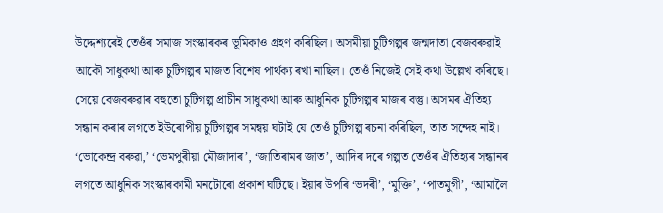উদ্দেশ্যৰেই তেওঁৰ সমাজ সংস্কাৰকৰ ভূমিকাও গ্রহণ কৰিছিল। অসমীয়া চুটিগল্পৰ জন্মদাতা বেজবৰুৱাই আকৌ সাধুকথা আৰু চুটিগল্পৰ মাজত বিশেষ পার্থক্য ৰখা নাছিল। তেওঁ নিজেই সেই কথা উল্লেখ কৰিছে। সেয়ে বেজবৰুৱাৰ বহুতো চুটিগল্প প্রাচীন সাধুকথা আৰু আধুনিক চুটিগল্পৰ মাজৰ বস্তু। অসমৰ ঐতিহ্য সন্ধান কৰাৰ লগতে ইউৰোপীয় চুটিগল্পৰ সমন্বয় ঘটাই যে তেওঁ চুটিগল্প ৰচনা কৰিছিল, তাত সন্দেহ নাই। ‘ভোকেন্দ্র বৰুৱা,’ ‘ভেমপুৰীয়া মৌজাদাৰ’, ‘জাতিৰামৰ জাত’, আদিৰ দৰে গল্পত তেওঁৰ ঐতিহ্যৰ সন্ধানৰ লগতে আধুনিক সংস্কাৰকামী মনটোৰো প্ৰকাশ ঘটিছে। ইয়াৰ উপৰি ‘ভদৰী’, ‘মুক্তি’, ‘পাতমুগী’, ‘আমালৈ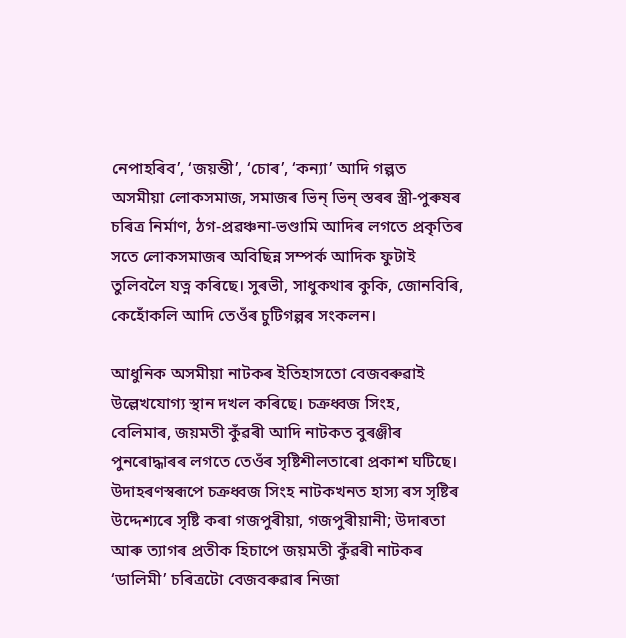নেপাহৰিব’, ‘জয়ন্তী’, ‘চোৰ’, ‘কন্যা’ আদি গল্পত অসমীয়া লোকসমাজ, সমাজৰ ভিন্‌ ভিন্‌ স্তৰৰ স্ত্রী-পুৰুষৰ চৰিত্ৰ নিৰ্মাণ, ঠগ-প্ৰৱঞ্চনা-ভণ্ডামি আদিৰ লগতে প্ৰকৃতিৰ সতে লোকসমাজৰ অবিছিন্ন সম্পর্ক আদিক ফুটাই তুলিবলৈ যত্ন কৰিছে। সুৰভী, সাধুকথাৰ কুকি, জোনবিৰি, কেহোঁকলি আদি তেওঁৰ চুটিগল্পৰ সংকলন।

আধুনিক অসমীয়া নাটকৰ ইতিহাসতো বেজবৰুৱাই উল্লেখযোগ্য স্থান দখল কৰিছে। চক্ৰধ্বজ সিংহ, বেলিমাৰ, জয়মতী কুঁৱৰী আদি নাটকত বুৰঞ্জীৰ পুনৰোদ্ধাৰৰ লগতে তেওঁৰ সৃষ্টিশীলতাৰো প্রকাশ ঘটিছে। উদাহৰণস্বৰূপে চক্ৰধ্বজ সিংহ নাটকখনত হাস্য ৰস সৃষ্টিৰ উদ্দেশ্যৰে সৃষ্টি কৰা গজপুৰীয়া, গজপুৰীয়ানী; উদাৰতা আৰু ত্যাগৰ প্রতীক হিচাপে জয়মতী কুঁৱৰী নাটকৰ ‘ডালিমী’ চৰিত্ৰটো বেজবৰুৱাৰ নিজা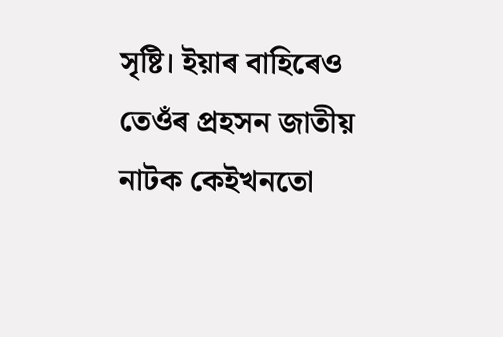সৃষ্টি। ইয়াৰ বাহিৰেও তেওঁৰ প্ৰহসন জাতীয় নাটক কেইখনতো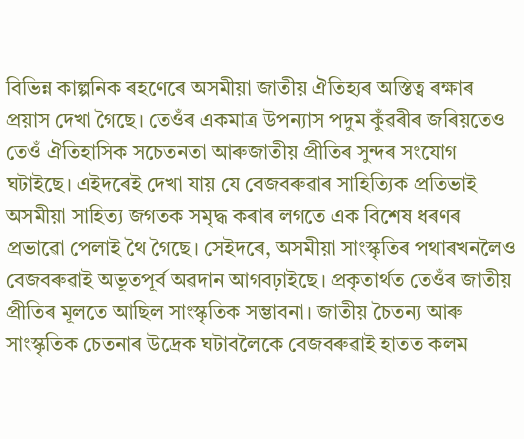বিভিন্ন কাল্পনিক ৰহণেৰে অসমীয়া জাতীয় ঐতিহ্যৰ অস্তিত্ব ৰক্ষাৰ প্ৰয়াস দেখা গৈছে। তেওঁৰ একমাত্র উপন্যাস পদুম কুঁৱৰীৰ জৰিয়তেও তেওঁ ঐতিহাসিক সচেতনতা আৰুজাতীয় প্ৰীতিৰ সুন্দৰ সংযোগ ঘটাইছে। এইদৰেই দেখা যায় যে বেজবৰুৱাৰ সাহিত্যিক প্রতিভাই অসমীয়া সাহিত্য জগতক সমৃদ্ধ কৰাৰ লগতে এক বিশেষ ধৰণৰ প্ৰভাৱো পেলাই থৈ গৈছে। সেইদৰে, অসমীয়া সাংস্কৃতিৰ পথাৰখনলৈও বেজবৰুৱাই অভূতপূর্ব অৱদান আগবঢ়াইছে। প্রকৃতার্থত তেওঁৰ জাতীয় প্ৰীতিৰ মূলতে আছিল সাংস্কৃতিক সম্ভাবনা। জাতীয় চৈতন্য আৰু সাংস্কৃতিক চেতনাৰ উদ্রেক ঘটাবলৈকে বেজবৰুৱাই হাতত কলম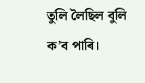তুলি লৈছিল বুলি ক’ব পাৰি।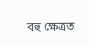বহু ক্ষেত্ৰত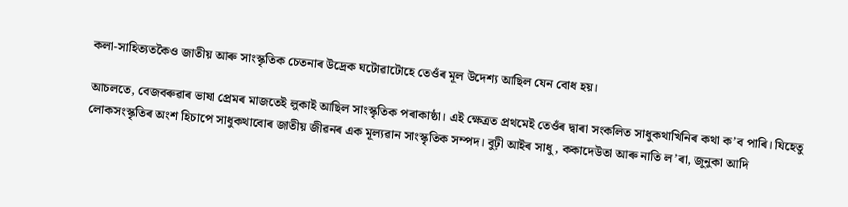কলা-সাহিত্যতকৈও জাতীয় আৰু সাংস্কৃতিক চেতনাৰ উদ্রেক ঘটোৱাটোহে তেওঁৰ মূল উদেশ্য আছিল যেন বোধ হয়।

আচলতে, বেজবৰুৱাৰ ভাষা প্ৰেমৰ মাজতেই লুকাই আছিল সাংস্কৃতিক পৰাকাষ্ঠা। এই ক্ষেত্ৰত প্ৰথমেই তেওঁৰ দ্বাৰা সংকলিত সাধুকথাখিনিৰ কথা ক’ব পাৰি। যিহেতু লোকসংস্কৃতিৰ অংশ হিচাপে সাধুকথাবোৰ জাতীয় জীৱনৰ এক মূল্যৱান সাংস্কৃতিক সম্পদ। বুঢ়ী আইৰ সাধু, ককাদেউতা আৰু নাতি ল’ৰা, জুনুকা আদি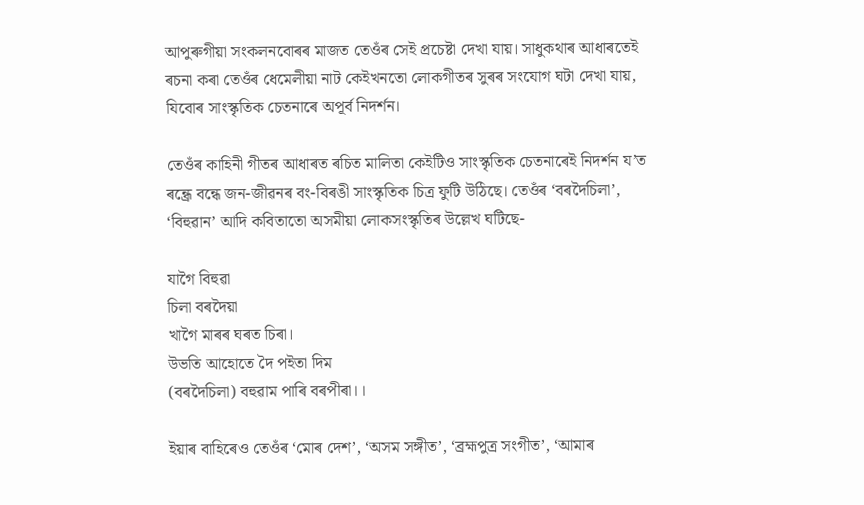আপুৰুগীয়া সংকলনবোৰৰ মাজত তেওঁৰ সেই প্রচেষ্টা দেখা যায়। সাধুকথাৰ আধাৰতেই ৰচনা কৰা তেওঁৰ ধেমেলীয়া নাট কেইখনতো লোকগীতৰ সুৰৰ সংযোগ ঘটা দেখা যায়, যিবোৰ সাংস্কৃতিক চেতনাৰে অপূর্ব নিদর্শন।

তেওঁৰ কাহিনী গীতৰ আধাৰত ৰচিত মালিতা কেইটিও সাংস্কৃতিক চেতনাৰেই নিদর্শন য’ত ৰন্ধ্রে বন্ধে জন-জীৱনৰ বং-বিৰঙী সাংস্কৃতিক চিত্র ফুটি উঠিছে। তেওঁৰ ‘বৰদৈচিলা’, ‘বিহুৱান’ আদি কবিতাতো অসমীয়া লোকসংস্কৃতিৰ উল্লেখ ঘটিছে-

যাগৈ বিহুৱা
চিলা বৰদৈয়া
খাগৈ মাৰৰ ঘৰত চিৰা।
উভতি আহোতে দৈ পইতা দিম
(বৰদৈচিলা) বহুৱাম পাৰি বৰপীৰা।।

ইয়াৰ বাহিৰেও তেওঁৰ ‘মোৰ দেশ’, ‘অসম সঙ্গীত’, ‘ব্রহ্মপুত্র সংগীত’, ‘আমাৰ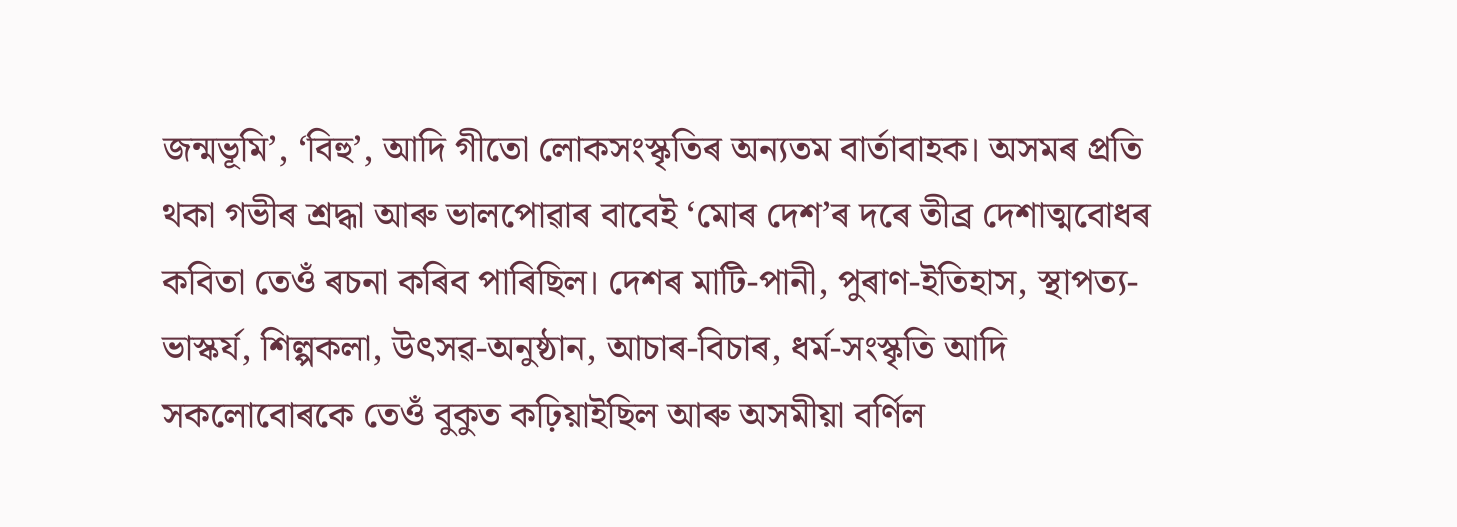জন্মভূমি’, ‘বিহু’, আদি গীতো লোকসংস্কৃতিৰ অন্যতম বার্তাবাহক। অসমৰ প্ৰতি থকা গভীৰ শ্রদ্ধা আৰু ভালপোৱাৰ বাবেই ‘মোৰ দেশ’ৰ দৰে তীব্র দেশাত্মবোধৰ কবিতা তেওঁ ৰচনা কৰিব পাৰিছিল। দেশৰ মাটি-পানী, পুৰাণ-ইতিহাস, স্থাপত্য- ভাস্কর্য, শিল্পকলা, উৎসৱ-অনুষ্ঠান, আচাৰ-বিচাৰ, ধৰ্ম-সংস্কৃতি আদি সকলোবোৰকে তেওঁ বুকুত কঢ়িয়াইছিল আৰু অসমীয়া বর্ণিল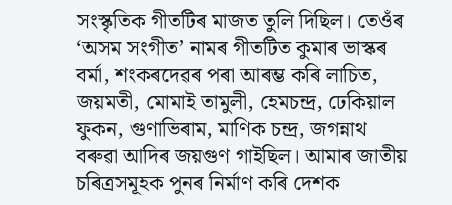সংস্কৃতিক গীতটিৰ মাজত তুলি দিছিল। তেওঁৰ ‘অসম সংগীত’ নামৰ গীতটিত কুমাৰ ভাস্কৰ বৰ্মা, শংকৰদেৱৰ পৰা আৰম্ভ কৰি লাচিত, জয়মতী, মোমাই তামুলী, হেমচন্দ্র, ঢেকিয়াল ফুকন, গুণাভিৰাম, মাণিক চন্দ্র, জগন্নাথ বৰুৱা আদিৰ জয়গুণ গাইছিল। আমাৰ জাতীয় চৰিত্ৰসমূহক পুনৰ নিৰ্মাণ কৰি দেশক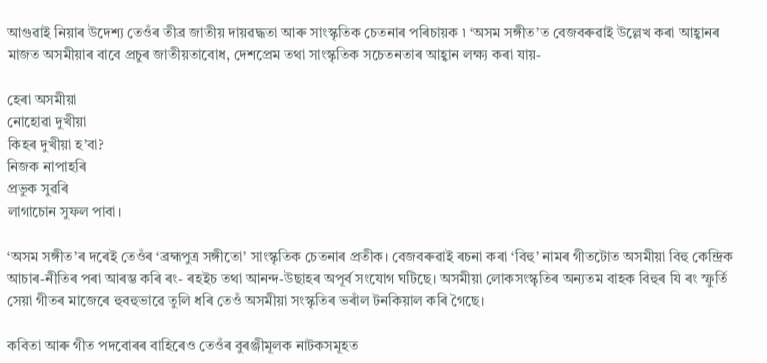আগুৱাই নিয়াৰ উদেশ্য তেওঁৰ তীব্র জাতীয় দায়ৱদ্ধতা আৰু সাংস্কৃতিক চেতনাৰ পৰিচায়ক ৷ ‘অসম সঙ্গীত’ত বেজবৰুৱাই উল্লেখ কৰা আহ্বানৰ মাজত অসমীয়াৰ বাবে প্ৰচুৰ জাতীয়তাবোধ, দেশপ্ৰেম তথা সাংস্কৃতিক সচেতনতাৰ আহ্বান লক্ষ্য কৰা যায়-

হেৰা অসমীয়া
নোহোৱা দুখীয়া
কিহৰ দুখীয়া হ’বা?
নিজক নাপাহৰি
প্রভুক সুৱৰি
লাগাচোন সুফল পাবা।

‘অসম সঙ্গীত’ৰ দৰেই তেওঁৰ ‘ব্রহ্মপুত্র সঙ্গীতো’ সাংস্কৃতিক চেতনাৰ প্রতীক। বেজবৰুৱাই ৰচনা কৰা ‘বিহু’ নামৰ গীতটোত অসমীয়া বিহু কেন্দ্রিক আচাৰ-নীতিৰ পৰা আৰম্ভ কৰি ৰং- ৰহইচ তথা আনন্দ-উছাহৰ অপূর্ব সংযোগ ঘটিছে। অসমীয়া লোকসংস্কৃতিৰ অন্যতম বাহক বিহুৰ যি ৰং স্ফুর্তি সেয়া গীতৰ মাজেৰে হুবহুভাৱে তুলি ধৰি তেওঁ অসমীয়া সংস্কৃতিৰ ভৰাঁল টনকিয়াল কৰি গৈছে।

কবিতা আৰু গীত পদবোৰৰ বাহিৰেও তেওঁৰ বুৰঞ্জীমূলক নাটকসমূহত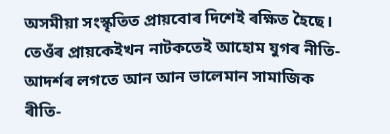অসমীয়া সংস্কৃতিত প্ৰায়বোৰ দিশেই ৰক্ষিত হৈছে। তেওঁৰ প্রায়কেইখন নাটকতেই আহোম যুগৰ নীতি- আদৰ্শৰ লগতে আন আন ভালেমান সামাজিক ৰীতি-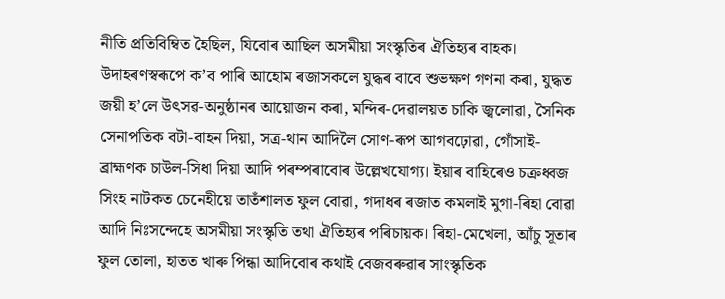নীতি প্রতিবিম্বিত হৈছিল, যিবোৰ আছিল অসমীয়া সংস্কৃতিৰ ঐতিহ্যৰ বাহক। উদাহৰণস্বৰূপে ক’ব পাৰি আহোম ৰজাসকলে যুদ্ধৰ বাবে শুভক্ষণ গণনা কৰা, যুদ্ধত জয়ী হ’লে উৎসৱ-অনুষ্ঠানৰ আয়োজন কৰা, মন্দিৰ-দেৱালয়ত চাকি জ্বলোৱা, সৈনিক সেনাপতিক বটা-বাহন দিয়া, সত্র-থান আদিলৈ সোণ-ৰূপ আগবঢ়োৱা, গোঁসাই-ব্রাহ্মণক চাউল-সিধা দিয়া আদি পৰম্পৰাবোৰ উল্লেখযোগ্য। ইয়াৰ বাহিৰেও চক্ৰধ্বজ সিংহ নাটকত চেনেহীয়ে তাতঁশালত ফুল বোৱা, গদাধৰ ৰজাত কমলাই মুগা-ৰিহা বোৱা আদি নিঃসন্দেহে অসমীয়া সংস্কৃতি তথা ঐতিহ্যৰ পৰিচায়ক। ৰিহা-মেখেলা, আঁচু সূতাৰ ফুল তোলা, হাতত খাৰু পিন্ধা আদিবোৰ কথাই বেজবৰুৱাৰ সাংস্কৃতিক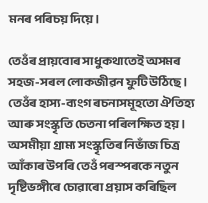মনৰ পৰিচয় দিয়ে।

তেওঁৰ প্ৰায়বোৰ সাধুকথাতেই অসমৰ সহজ-সৰল লোকজীৱন ফুটি উঠিছে। তেওঁৰ হাস্য-ব্যংগ ৰচনাসমূহতো ঐতিহ্য আৰু সংস্কৃতি চেতনা পৰিলক্ষিত হয়। অসমীয়া গ্রাম্য সংস্কৃতিৰ নিভাঁজ চিত্র আঁকাৰ উপৰি তেওঁ পৰস্পৰকে নতুন দৃষ্টিভঙ্গীৰে চোৱাৰো প্ৰয়াস কৰিছিল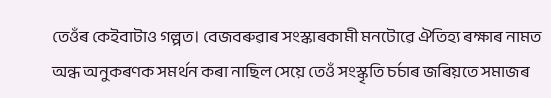তেওঁৰ কেইবাটাও গল্পত। বেজবৰুৱাৰ সংস্কাৰকামী মনটোৱে ঐতিহ্য ৰক্ষাৰ নামত অন্ধ অনুকৰণক সমর্থন কৰা নাছিল সেয়ে তেওঁ সংস্কৃতি চর্চাৰ জৰিয়তে সমাজৰ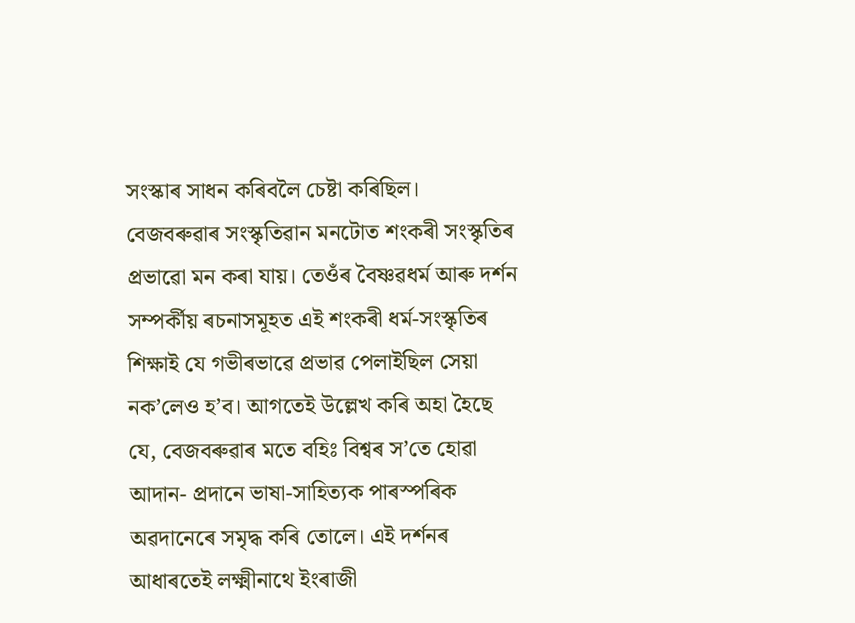সংস্কাৰ সাধন কৰিবলৈ চেষ্টা কৰিছিল। বেজবৰুৱাৰ সংস্কৃতিৱান মনটোত শংকৰী সংস্কৃতিৰ প্ৰভাৱো মন কৰা যায়। তেওঁৰ বৈষ্ণৱধর্ম আৰু দর্শন সম্পৰ্কীয় ৰচনাসমূহত এই শংকৰী ধৰ্ম-সংস্কৃতিৰ শিক্ষাই যে গভীৰভাৱে প্রভাৱ পেলাইছিল সেয়া নক’লেও হ’ব। আগতেই উল্লেখ কৰি অহা হৈছে যে, বেজবৰুৱাৰ মতে বহিঃ বিশ্বৰ স’তে হোৱা আদান- প্রদানে ভাষা-সাহিত্যক পাৰস্পৰিক অৱদানেৰে সমৃদ্ধ কৰি তোলে। এই দৰ্শনৰ আধাৰতেই লক্ষ্মীনাথে ইংৰাজী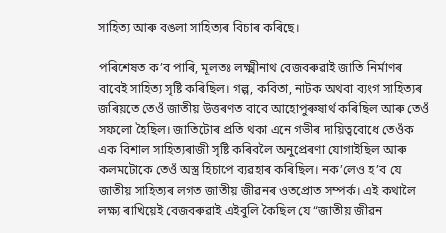সাহিত্য আৰু বঙলা সাহিত্যৰ বিচাৰ কৰিছে।

পৰিশেষত ক’ব পাৰি, মূলতঃ লক্ষ্মীনাথ বেজবৰুৱাই জাতি নিৰ্মাণৰ বাবেই সাহিত্য সৃষ্টি কৰিছিল। গল্প, কবিতা, নাটক অথবা ব্যংগ সাহিত্যৰ জৰিয়তে তেওঁ জাতীয় উত্তৰণত বাবে আহোপুৰুষাৰ্থ কৰিছিল আৰু তেওঁ সফলো হৈছিল। জাতিটোৰ প্ৰতি থকা এনে গভীৰ দায়িত্ববোধে তেওঁক এক বিশাল সাহিত্যৰাজী সৃষ্টি কৰিবলৈ অনুপ্ৰেৰণা যোগাইছিল আৰু কলমটোকে তেওঁ অস্ত্র হিচাপে ব্যৱহাৰ কৰিছিল। নক’লেও হ’ব যে জাতীয় সাহিত্যৰ লগত জাতীয় জীৱনৰ ওতপ্রোত সম্পর্ক। এই কথালৈ লক্ষ্য ৰাখিয়েই বেজবৰুৱাই এইবুলি কৈছিল যে “জাতীয় জীৱন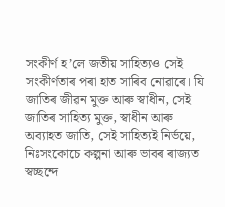সংকীর্ণ হ’লে জতীয় সাহিত্যও সেই সংকীর্ণতাৰ পৰা হাত সাৰিব নোৱাৰে। যি জাতিৰ জীৱন মুক্ত আৰু স্বাধীন, সেই জাতিৰ সাহিত্য মুক্ত, স্বাধীন আৰু অব্যাহত জাতি, সেই সাহিত্যই নির্ভয়ে, নিঃসংকোচে কল্পনা আৰু ভাবৰ ৰাজ্যত স্বচ্ছন্দে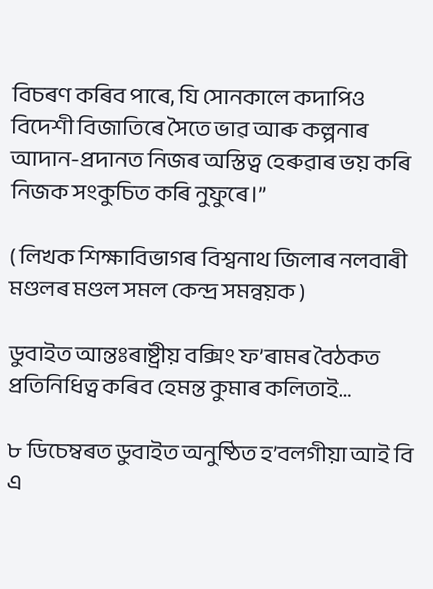বিচৰণ কৰিব পাৰে, যি সোনকালে কদাপিও বিদেশী বিজাতিৰে সৈতে ভাৱ আৰু কল্পনাৰ আদান-প্রদানত নিজৰ অস্তিত্ব হেৰুৱাৰ ভয় কৰি নিজক সংকুচিত কৰি নুফুৰে।”

( লিখক শিক্ষাবিভাগৰ বিশ্বনাথ জিলাৰ নলবাৰী মণ্ডলৰ মণ্ডল সমল কেন্দ্র সমন্বয়ক )

ডুবাইত আন্তঃৰাষ্ট্ৰীয় বক্সিং ফ’ৰামৰ বৈঠকত প্ৰতিনিধিত্ব কৰিব হেমন্ত কুমাৰ কলিতাই…

৮ ডিচেম্বৰত ডুবাইত অনুষ্ঠিত হ’বলগীয়া আই বি এ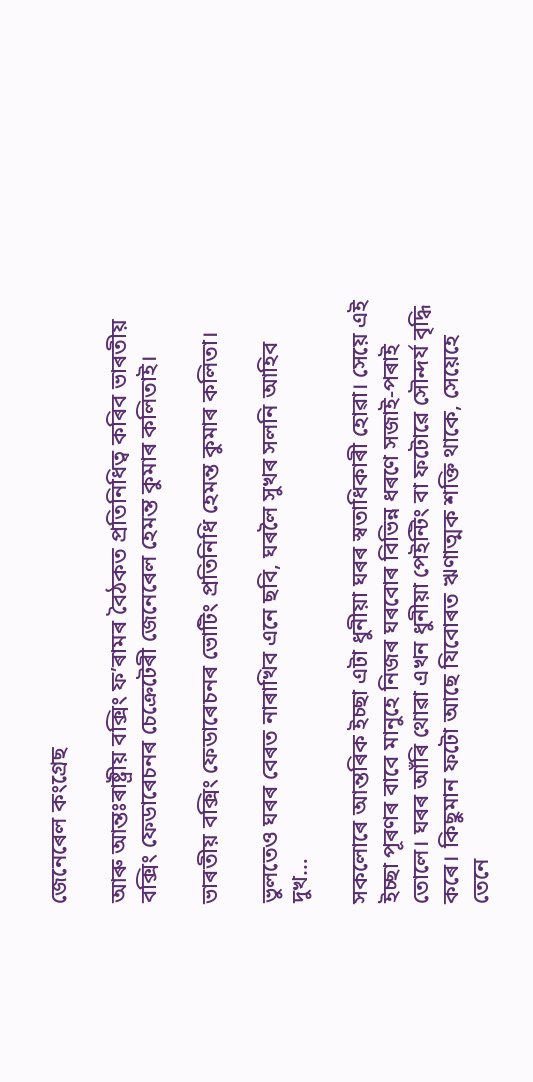জেনেৰেল কংগ্ৰেছ

আৰু আন্তঃৰাষ্ট্ৰীয় বক্সিং ফ’ৰামৰ বৈঠকত প্ৰতিনিধিত্ব কৰিব ভাৰতীয় বক্সিং ফেডাৰেচনৰ চেক্ৰেটেৰী জেনেৰেল হেমন্ত কুমাৰ কলিতাই।

ভাৰতীয় বক্সিং ফেডাৰেচনৰ ভোটিং প্ৰতিনিধি হেমন্ত কুমাৰ কলিতা।

ভুলতেও ঘৰৰ বেৰত নাৰাখিব এনে ছবি, ঘৰলৈ সুখৰ সলনি আহিব দুখ…

সকলোৰে আন্তৰিক ইচ্ছা এটা ধুনীয়া ঘৰৰ স্বতাধিকাৰী হোৱা। সেয়ে এই ইচ্ছা পূৰণৰ বাবে মানুহে নিজৰ ঘৰবোৰ বিভিন্ন ধৰণে সজাই-পৰাই তোলে। ঘৰৰ আঁৰি থোৱা এখন ধুনীয়া পেইন্টিং বা ফটোৱে সৌন্দৰ্য বৃদ্ধি কৰে। কিছুমান ফটো আছে যিবোৰত ঋণাত্মক শক্তি থাকে, সেয়েহে তেনে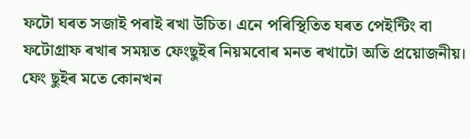ফটো ঘৰত সজাই পৰাই ৰখা উচিত। এনে পৰিস্থিতিত ঘৰত পেইন্টিং বা ফটোগ্ৰাফ ৰখাৰ সময়ত ফেংছুইৰ নিয়মবোৰ মনত ৰখাটো অতি প্ৰয়োজনীয়। ফেং ছুইৰ মতে কোনখন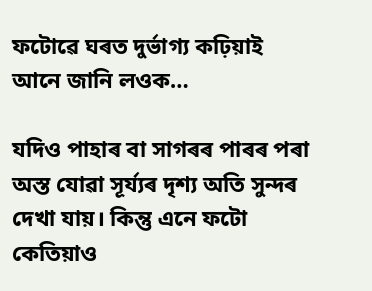ফটোৱে ঘৰত দুৰ্ভাগ্য কঢ়িয়াই আনে জানি লওক…

যদিও পাহাৰ বা সাগৰৰ পাৰৰ পৰা অস্ত যোৱা সূৰ্য্যৰ দৃশ্য অতি সুন্দৰ দেখা যায়। কিন্তু এনে ফটো কেতিয়াও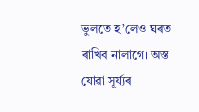ভুলতে হ’লেও ঘৰত ৰাখিব নালাগে। অস্ত যোৱা সূৰ্য্যৰ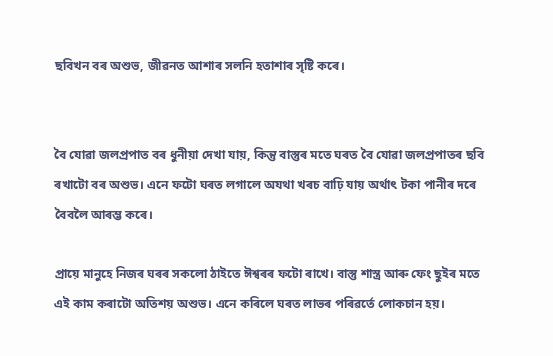ছবিখন বৰ অশুভ, জীৱনত আশাৰ সলনি হতাশাৰ সৃষ্টি কৰে।


বৈ যোৱা জলপ্ৰপাত বৰ ধুনীয়া দেখা যায়, কিন্তু বাস্তুৰ মতে ঘৰত বৈ যোৱা জলপ্ৰপাতৰ ছবি ৰখাটো বৰ অশুভ। এনে ফটো ঘৰত লগালে অযথা খৰচ বাঢ়ি যায় অৰ্থাৎ টকা পানীৰ দৰে বৈবলৈ আৰম্ভ কৰে।

প্ৰায়ে মানুহে নিজৰ ঘৰৰ সকলো ঠাইতে ঈশ্বৰৰ ফটো ৰাখে। বাস্তু শাস্ত্ৰ আৰু ফেং ছুইৰ মতে এই কাম কৰাটো অতিশয় অশুভ। এনে কৰিলে ঘৰত লাভৰ পৰিৱৰ্তে লোকচান হয়।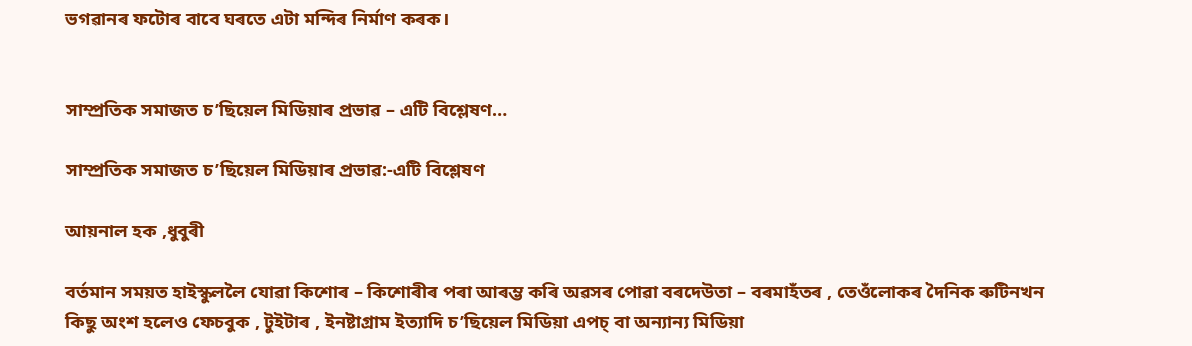ভগৱানৰ ফটোৰ বাবে ঘৰতে এটা মন্দিৰ নিৰ্মাণ কৰক।


সাম্প্ৰতিক সমাজত চ’ছিয়েল মিডিয়াৰ প্ৰভাৱ – এটি বিশ্লেষণ…

সাম্প্ৰতিক সমাজত চ’ছিয়েল মিডিয়াৰ প্ৰভাৱ:-এটি বিশ্লেষণ

আয়নাল হক ,ধুবুৰী

বৰ্তমান সময়ত হাইস্কুললৈ যোৱা কিশোৰ – কিশোৰীৰ পৰা আৰম্ভ কৰি অৱসৰ পোৱা বৰদেউতা – বৰমাহঁতৰ , তেওঁলোকৰ দৈনিক ৰুটিনখন কিছু অংশ হলেও ফেচবুক , টুইটাৰ , ইনষ্টাগ্ৰাম ইত্যাদি চ’ছিয়েল মিডিয়া এপচ্‌ বা অন্যান্য মিডিয়া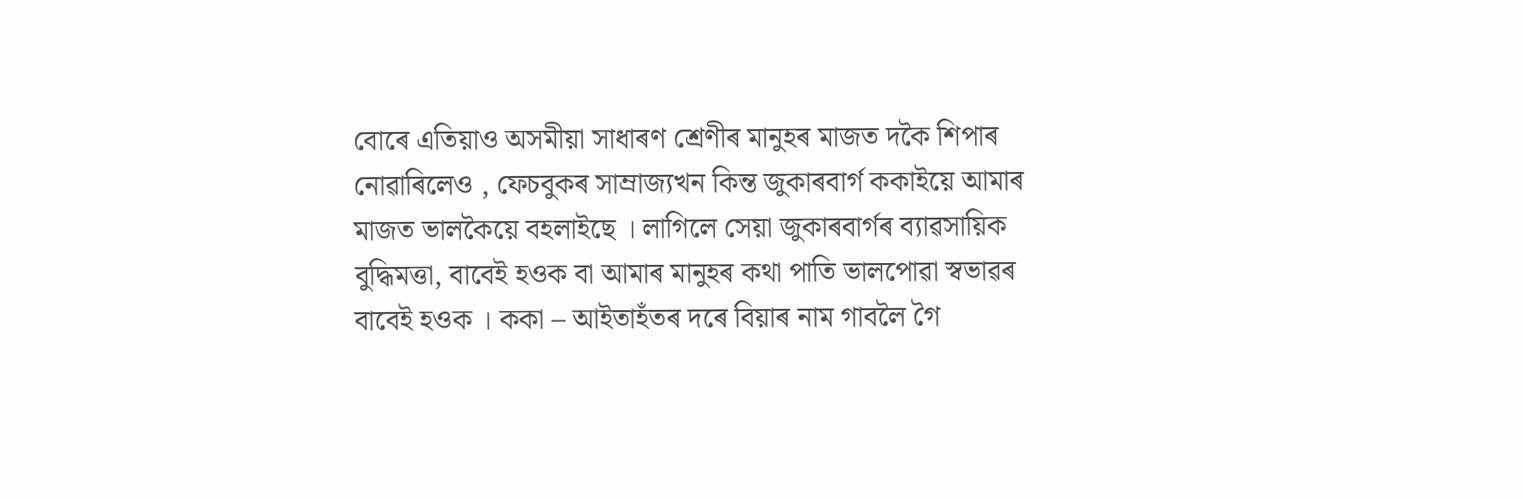বোৰে এতিয়াও অসমীয়া সাধাৰণ শ্ৰেণীৰ মানুহৰ মাজত দকৈ শিপাৰ নোৱাৰিলেও , ফেচবুকৰ সাম্ৰাজ্যখন কিন্ত জুকাৰবাৰ্গ ককাইয়ে আমাৰ মাজত ভালকৈয়ে বহলাইছে । লাগিলে সেয়া জুকাৰবাৰ্গৰ ব্যাৱসায়িক বুদ্ধিমত্তা, বাবেই হওক বা আমাৰ মানুহৰ কথা পাতি ভালপোৱা স্বভাৱৰ বাবেই হওক । ককা – আইতাহঁতৰ দৰে বিয়াৰ নাম গাবলৈ গৈ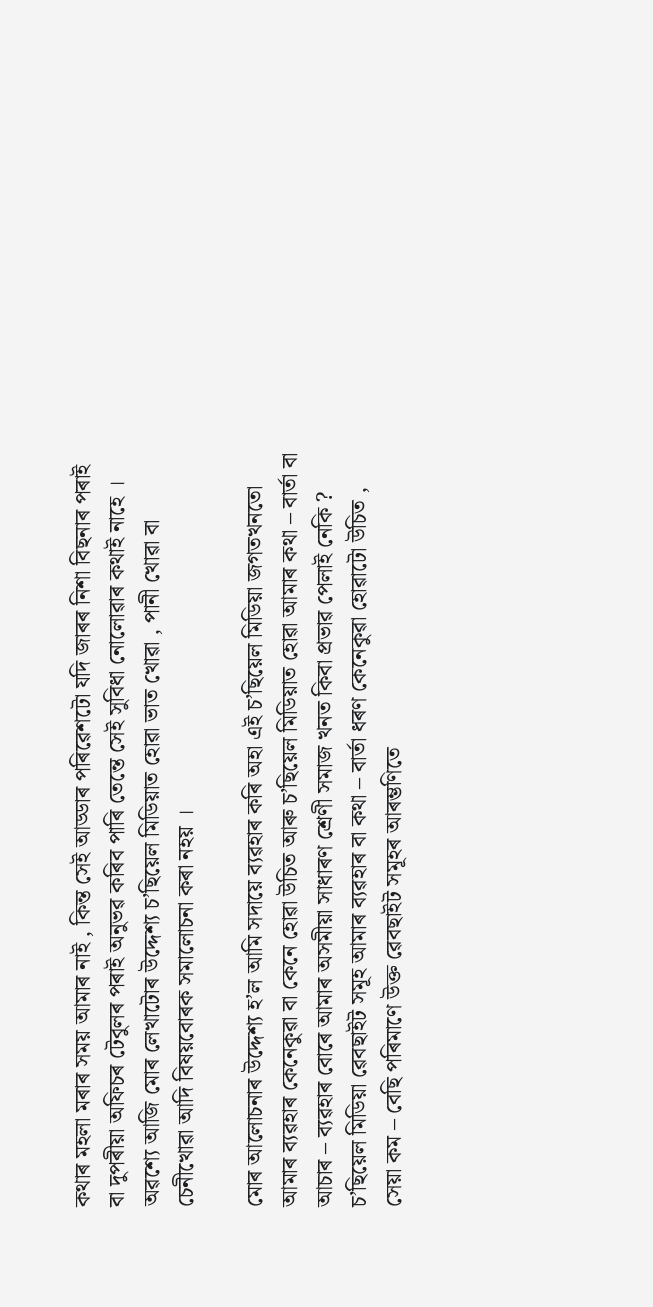কথাৰ মহলা মৰাৰ সময় আমাৰ নাই , কিন্ত সেই আড্ডাৰ পৰিৱেশটো যদি জাৰৰ নিশা বিছনাৰ পৰাই বা দুপৰীয়া অফিচৰ টেবুলৰ পৰাই অনুভৱ কৰিব পাৰি তেন্তে সেই সুবিধা নোলোৱাৰ কথাই নাহে ।
অৱশ্যে আজি মোৰ লেখাটোৰ উদ্দেশ্য চ’ছিয়েল মিডিয়াত হোৱা ভাত খোৱা , পানী খোৱা বা চেনীখোৱা আদি বিষয়বোৰক সমালোচনা কৰা নহয় ।

মোৰ আলোচনাৰ উদ্দেশ্য হ’ল আমি সদায়ে ব্যৱহাৰ কৰি অহা এই চ’ছিয়েল মিডিয়া জগতখনতো আমাৰ ব্যৱহাৰ কেনেকুৱা বা কেনে হোৱা উচিত আৰু চ’ছিয়েল মিডিয়াত হোৱা আমাৰ কথা – বাৰ্তা বা আচাৰ – ব্যৱহাৰ বোৰে আমাৰ অসমীয়া সাধাৰণ শ্ৰেণী সমাজ খনত কিবা প্ৰভাৱ পেলাই নেকি ? চ’ছিয়েল মিডিয়া ৱেবছাইট সমূহ আমাৰ ব্যৱহাৰ বা কথা – বাৰ্তা ধৰণ কেনেকুৱা হোৱাটো উচিত , সেয়া কম – বেছি পৰিমাণে উক্ত ৱেবছাইট সমূহৰ আৰম্ভণিতে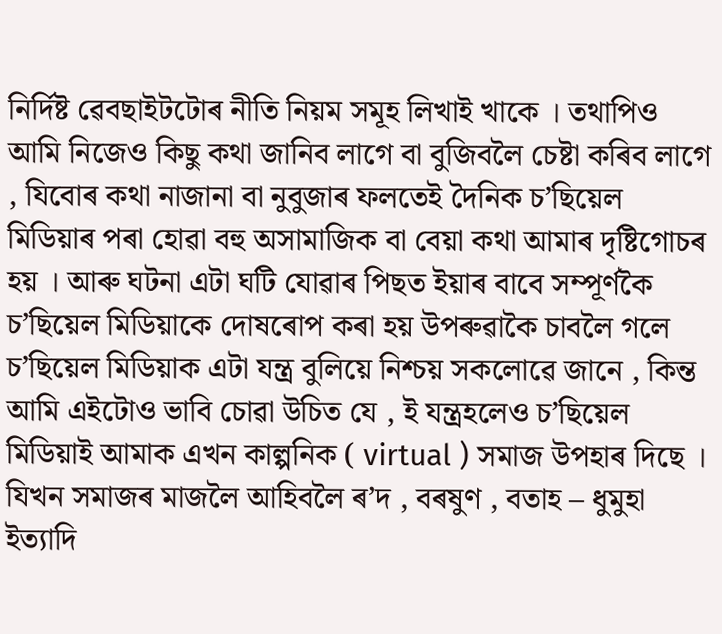নিৰ্দিষ্ট ৱেবছাইটটোৰ নীতি নিয়ম সমূহ লিখাই খাকে । তথাপিও আমি নিজেও কিছু কথা জানিব লাগে বা বুজিবলৈ চেষ্টা কৰিব লাগে , যিবোৰ কথা নাজানা বা নুবুজাৰ ফলতেই দৈনিক চ’ছিয়েল মিডিয়াৰ পৰা হোৱা বহু অসামাজিক বা বেয়া কথা আমাৰ দৃষ্টিগোচৰ হয় । আৰু ঘটনা এটা ঘটি যোৱাৰ পিছত ইয়াৰ বাবে সম্পূৰ্ণকৈ চ’ছিয়েল মিডিয়াকে দোষৰোপ কৰা হয় উপৰুৱাকৈ চাবলৈ গলে চ’ছিয়েল মিডিয়াক এটা যন্ত্ৰ বুলিয়ে নিশ্চয় সকলোৱে জানে , কিন্ত আমি এইটোও ভাবি চোৱা উচিত যে , ই যন্ত্ৰহলেও চ’ছিয়েল মিডিয়াই আমাক এখন কাল্পনিক ( virtual ) সমাজ উপহাৰ দিছে । যিখন সমাজৰ মাজলৈ আহিবলৈ ৰ’দ , বৰষুণ , বতাহ – ধুমুহা ইত্যাদি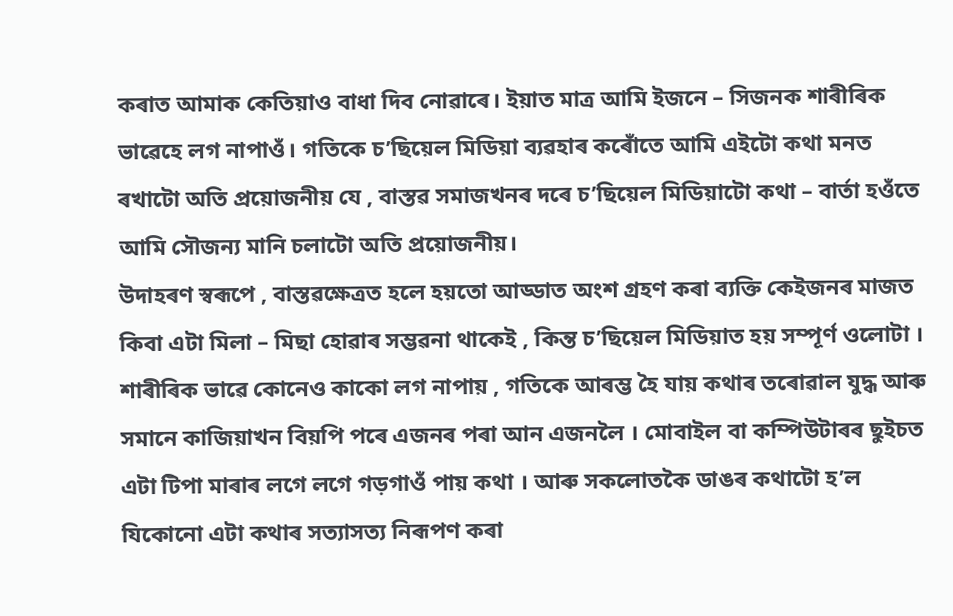কৰাত আমাক কেতিয়াও বাধা দিব নোৱাৰে। ইয়াত মাত্ৰ আমি ইজনে – সিজনক শাৰীৰিক ভাৱেহে লগ নাপাওঁ। গতিকে চ’ছিয়েল মিডিয়া ব্যৱহাৰ কৰোঁতে আমি এইটো কথা মনত ৰখাটো অতি প্ৰয়োজনীয় যে , বাস্তৱ সমাজখনৰ দৰে চ’ছিয়েল মিডিয়াটো কথা – বাৰ্তা হওঁতে আমি সৌজন্য মানি চলাটো অতি প্ৰয়োজনীয়।
উদাহৰণ স্বৰূপে , বাস্তৱক্ষেত্ৰত হলে হয়তো আড্ডাত অংশ গ্ৰহণ কৰা ব্যক্তি কেইজনৰ মাজত কিবা এটা মিলা – মিছা হোৱাৰ সম্ভৱনা থাকেই , কিন্ত চ’ছিয়েল মিডিয়াত হয় সম্পূৰ্ণ ওলোটা । শাৰীৰিক ভাৱে কোনেও কাকো লগ নাপায় , গতিকে আৰম্ভ হৈ যায় কথাৰ তৰোৱাল যুদ্ধ আৰু সমানে কাজিয়াখন বিয়পি পৰে এজনৰ পৰা আন এজনলৈ । মোবাইল বা কম্পিউটাৰৰ ছুইচত এটা টিপা মাৰাৰ লগে লগে গড়গাওঁ পায় কথা । আৰু সকলোতকৈ ডাঙৰ কথাটো হ’ল যিকোনো এটা কথাৰ সত্যাসত্য নিৰূপণ কৰা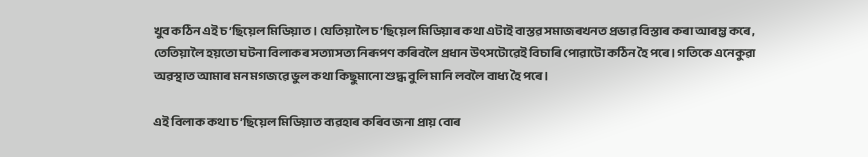খুব কঠিন এই চ’ছিয়েল মিডিয়াত । যেতিয়ালৈ চ’ছিয়েল মিডিয়াৰ কথা এটাই বাস্তৱ সমাজৰখনত প্ৰভাৱ বিস্তাৰ কৰা আৰম্ভ কৰে , তেতিয়ালৈ হয়তো ঘটনা বিলাকৰ সত্যাসত্য নিৰূপণ কৰিবলৈ প্ৰধান উৎসটোৱেই বিচাৰি পোৱাটো কঠিন হৈ পৰে। গতিকে এনেকুৱা অৱস্থাত আমাৰ মন মগজৱে ভুল কথা কিছুমানো শুদ্ধ বুলি মানি লবলৈ বাধ্য হৈ পৰে।

এই বিলাক কথা চ’ছিয়েল মিডিয়াত ব্যৱহাৰ কৰিব জনা প্ৰায় বোৰ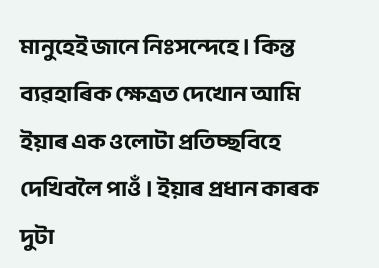মানুহেই জানে নিঃসন্দেহে । কিন্ত ব্যৱহাৰিক ক্ষেত্ৰত দেখোন আমি ইয়াৰ এক ওলোটা প্ৰতিচ্ছবিহে দেখিবলৈ পাওঁ । ইয়াৰ প্ৰধান কাৰক দুটা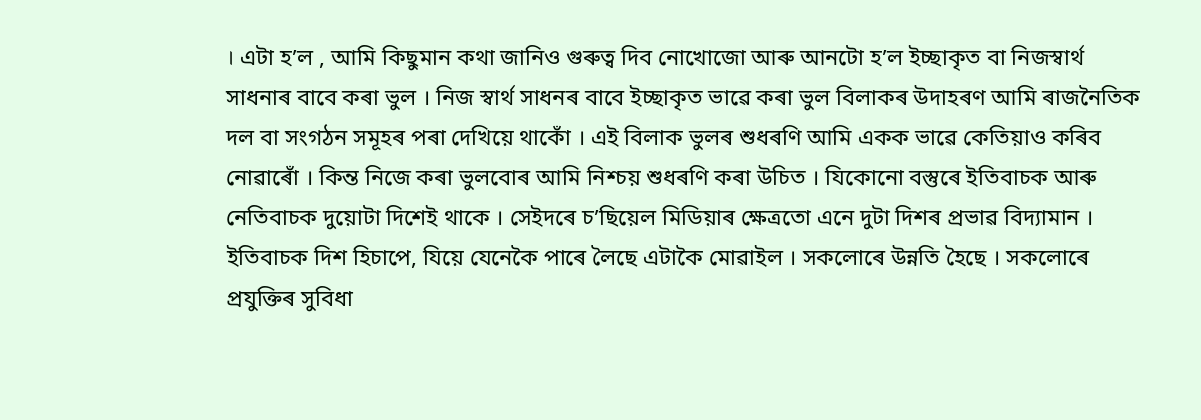। এটা হ’ল , আমি কিছুমান কথা জানিও গুৰুত্ব দিব নোখোজো আৰু আনটো হ’ল ইচ্ছাকৃত বা নিজস্বাৰ্থ সাধনাৰ বাবে কৰা ভুল । নিজ স্বাৰ্থ সাধনৰ বাবে ইচ্ছাকৃত ভাৱে কৰা ভুল বিলাকৰ উদাহৰণ আমি ৰাজনৈতিক দল বা সংগঠন সমূহৰ পৰা দেখিয়ে থাকোঁ । এই বিলাক ভুলৰ শুধৰণি আমি একক ভাৱে কেতিয়াও কৰিব নোৱাৰোঁ । কিন্ত নিজে কৰা ভুলবোৰ আমি নিশ্চয় শুধৰণি কৰা উচিত । যিকোনো বস্তুৰে ইতিবাচক আৰু নেতিবাচক দুয়োটা দিশেই থাকে । সেইদৰে চ’ছিয়েল মিডিয়াৰ ক্ষেত্ৰতো এনে দুটা দিশৰ প্ৰভাৱ বিদ্যামান । ইতিবাচক দিশ হিচাপে, যিয়ে যেনেকৈ পাৰে লৈছে এটাকৈ মোৱাইল । সকলোৰে উন্নতি হৈছে । সকলোৰে প্ৰযুক্তিৰ সুবিধা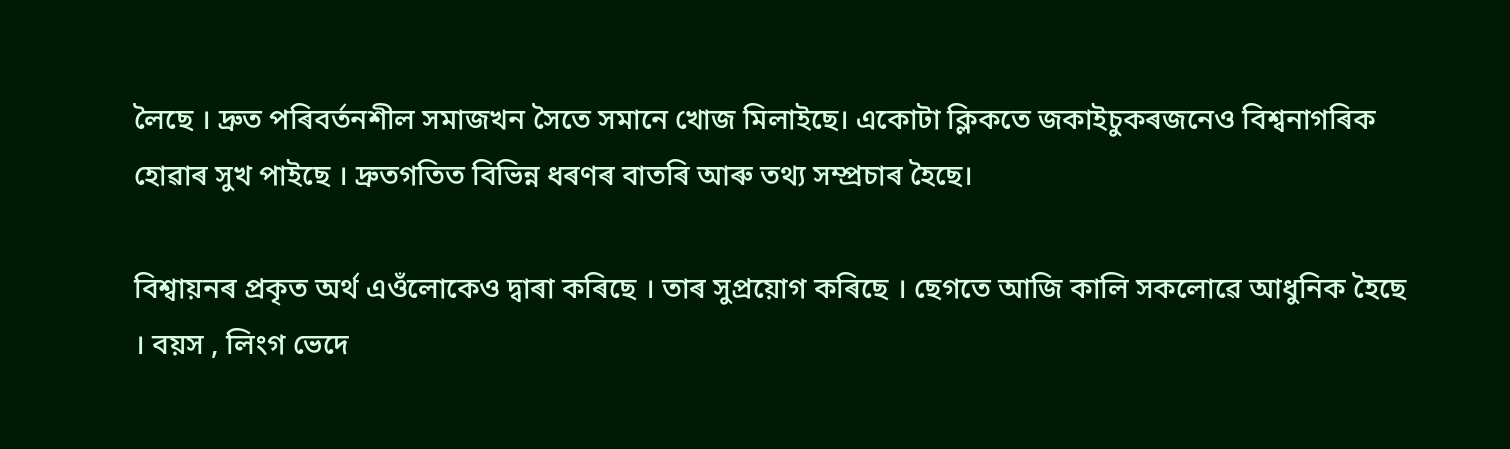লৈছে । দ্ৰুত পৰিবৰ্তনশীল সমাজখন সৈতে সমানে খোজ মিলাইছে। একোটা ক্লিকতে জকাইচুকৰজনেও বিশ্বনাগৰিক হোৱাৰ সুখ পাইছে । দ্ৰুতগতিত বিভিন্ন ধৰণৰ বাতৰি আৰু তথ্য সম্প্ৰচাৰ হৈছে।

বিশ্বায়নৰ প্ৰকৃত অৰ্থ এওঁলোকেও দ্বাৰা কৰিছে । তাৰ সুপ্ৰয়োগ কৰিছে । ছেগতে আজি কালি সকলোৱে আধুনিক হৈছে । বয়স , লিংগ ভেদে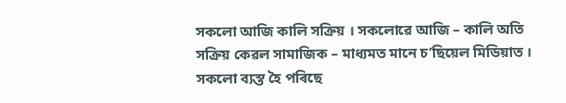সকলো আজি কালি সক্ৰিয় । সকলোৱে আজি – কালি অতি সক্ৰিয় কেৱল সামাজিক – মাধ্যমত মানে চ’ছিয়েল মিডিয়াত । সকলো ব্যস্ত হৈ পৰিছে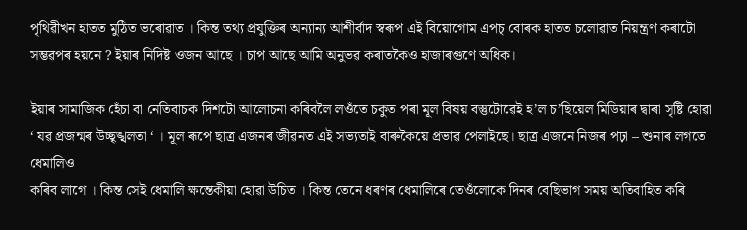পৃথিৱীখন হাতত মুঠিত ভৰোৱাত । কিন্ত তথ্য প্ৰযুক্তিৰ অন্যান্য আশীৰ্বাদ স্বৰূপ এই বিয়োগোম এপচ্‌ বোৰক হাতত চলোৱাত নিয়ন্ত্ৰণ কৰাটো সম্ভৱপৰ হয়নে ? ইয়াৰ নিদিষ্ট ওজন আছে । চাপ আছে আমি অনুভৱ কৰাতকৈও হাজাৰগুণে অধিক।

ইয়াৰ সামাজিক হেঁচা বা নেতিবাচক দিশটো আলোচনা কৰিবলৈ লওঁতে চকুত পৰা মূল বিষয় বস্তুটোৱেই হ’ল চ’ছিয়েল মিডিয়াৰ দ্বাৰা সৃষ্টি হোৱা ‘ যৱ প্ৰজন্মৰ উচ্ছৃঙ্খলতা ‘ । মূল ৰূপে ছাত্ৰ এজনৰ জীৱনত এই সভ্যতাই বাৰুকৈয়ে প্ৰভাৱ পেলাইছে। ছাত্ৰ এজনে নিজৰ পঢ়া – শুনাৰ লগতে ধেমালিও
কৰিব লাগে । কিন্ত সেই ধেমালি ক্ষন্তেকীয়া হোৱা উচিত । কিন্ত তেনে ধৰণৰ ধেমালিৰে তেওঁলোকে দিনৰ বেছিভাগ সময় অতিবাহিত কৰি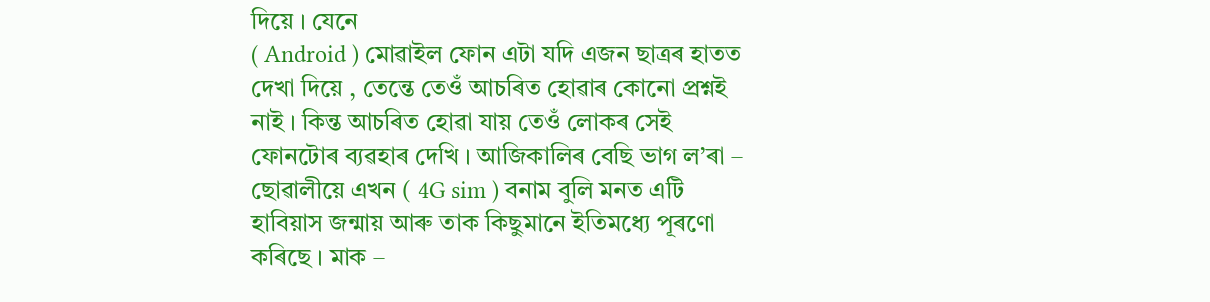দিয়ে । যেনে
( Android ) মোৱাইল ফোন এটা যদি এজন ছাত্ৰৰ হাতত দেখা দিয়ে , তেন্তে তেওঁ আচৰিত হোৱাৰ কোনো প্ৰশ্নই নাই । কিন্ত আচৰিত হোৱা যায় তেওঁ লোকৰ সেই ফোনটোৰ ব্যৱহাৰ দেখি । আজিকালিৰ বেছি ভাগ ল’ৰা – ছোৱালীয়ে এখন ( 4G sim ) বনাম বুলি মনত এটি হাবিয়াস জন্মায় আৰু তাক কিছুমানে ইতিমধ্যে পূৰণো কৰিছে । মাক –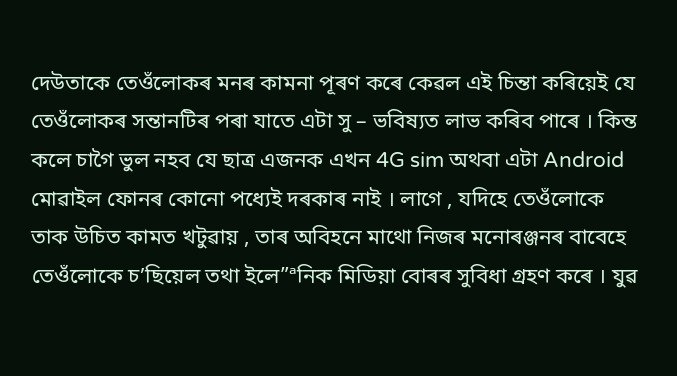দেউতাকে তেওঁলোকৰ মনৰ কামনা পূৰণ কৰে কেৱল এই চিন্তা কৰিয়েই যে তেওঁলোকৰ সন্তানটিৰ পৰা যাতে এটা সু – ভবিষ্যত লাভ কৰিব পাৰে । কিন্ত কলে চাগৈ ভুল নহব যে ছাত্ৰ এজনক এখন 4G sim অথবা এটা Android মোৱাইল ফোনৰ কোনো পধ্যেই দৰকাৰ নাই । লাগে , যদিহে তেওঁলোকে তাক উচিত কামত খটুৱায় , তাৰ অবিহনে মাথো নিজৰ মনোৰঞ্জনৰ বাবেহে তেওঁলোকে চ’ছিয়েল তথা ইলে”ªনিক মিডিয়া বোৰৰ সুবিধা গ্ৰহণ কৰে । যুৱ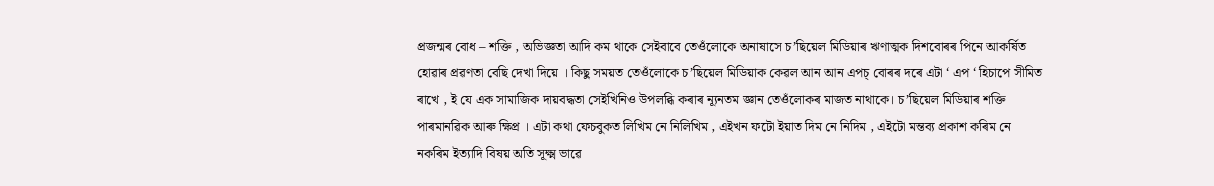প্ৰজন্মৰ বোধ – শক্তি , অভিজ্ঞতা আদি কম থাকে সেইবাবে তেওঁলোকে অনাষাসে চ’ছিয়েল মিডিয়াৰ ঋণাত্মক দিশবোৰৰ পিনে আকৰ্ষিত হোৱাৰ প্ৰৱণতা বেছি দেখা দিয়ে । কিছু সময়ত তেওঁলোকে চ’ছিয়েল মিডিয়াক কেৱল আন আন এপচ্‌ বোৰৰ দৰে এটা ‘ এপ ‘ হিচাপে সীমিত ৰাখে , ই যে এক সামাজিক দায়বদ্ধতা সেইখিনিও উপলব্ধি কৰাৰ ন্যূনতম জ্ঞান তেওঁলোকৰ মাজত নাথাকে। চ’ছিয়েল মিডিয়াৰ শক্তি পাৰমানৱিক আৰু ক্ষিপ্ৰ । এটা কথা ফেচবুকত লিখিম নে নিলিখিম , এইখন ফটো ইয়াত দিম নে নিদিম , এইটো মন্তব্য প্ৰকাশ কৰিম নে নকৰিম ইত্যাদি বিষয় অতি সূক্ষ্ম ভাৱে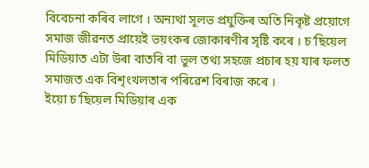বিবেচনা কৰিব লাগে । অন্যথা সূলভ প্ৰযুক্তিৰ অতি নিকৃষ্ট প্ৰয়োগে সমাজ জীৱনত প্ৰায়েই ভয়ংকৰ জোকাৰণীৰ সৃষ্টি কৰে । চ’ছিয়েল মিডিয়াত এটা উৰা বাতৰি বা ভুল তথ্য সহজে প্ৰচাৰ হয় যাৰ ফলত সমাজত এক বিশৃংখলতাৰ পৰিৱেশ বিৰাজ কৰে ।
ইয়ো চ’ছিয়েল মিডিয়াৰ এক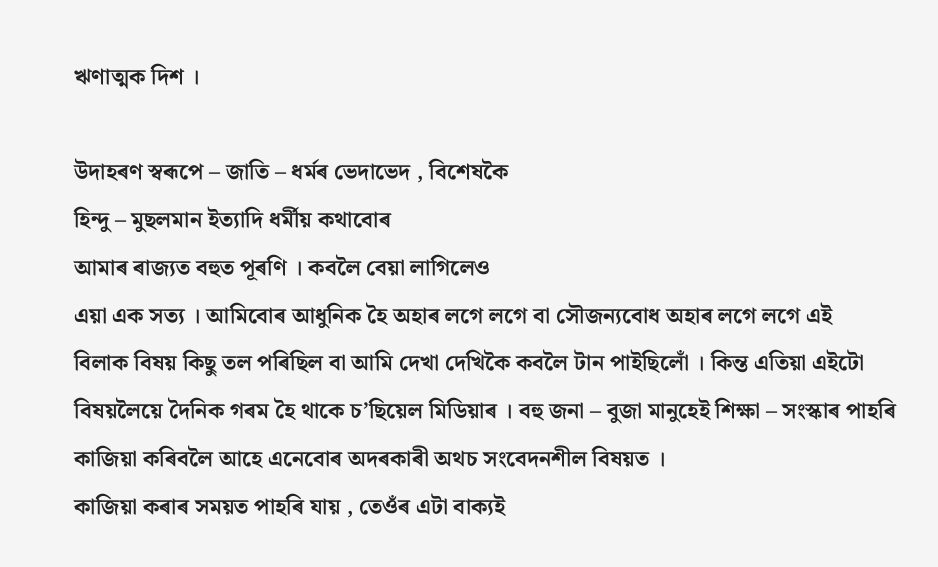ঋণাত্মক দিশ ।

উদাহৰণ স্বৰূপে – জাতি – ধৰ্মৰ ভেদাভেদ , বিশেষকৈ
হিন্দু – মুছলমান ইত্যাদি ধৰ্মীয় কথাবোৰ
আমাৰ ৰাজ্যত বহুত পূৰণি । কবলৈ বেয়া লাগিলেও
এয়া এক সত্য । আমিবোৰ আধুনিক হৈ অহাৰ লগে লগে বা সৌজন্যবোধ অহাৰ লগে লগে এই
বিলাক বিষয় কিছু তল পৰিছিল বা আমি দেখা দেখিকৈ কবলৈ টান পাইছিলোঁ । কিন্ত এতিয়া এইটো বিষয়লৈয়ে দৈনিক গৰম হৈ থাকে চ’ছিয়েল মিডিয়াৰ । বহু জনা – বুজা মানুহেই শিক্ষা – সংস্কাৰ পাহৰি কাজিয়া কৰিবলৈ আহে এনেবোৰ অদৰকাৰী অথচ সংবেদনশীল বিষয়ত ।
কাজিয়া কৰাৰ সময়ত পাহৰি যায় , তেওঁৰ এটা বাক্যই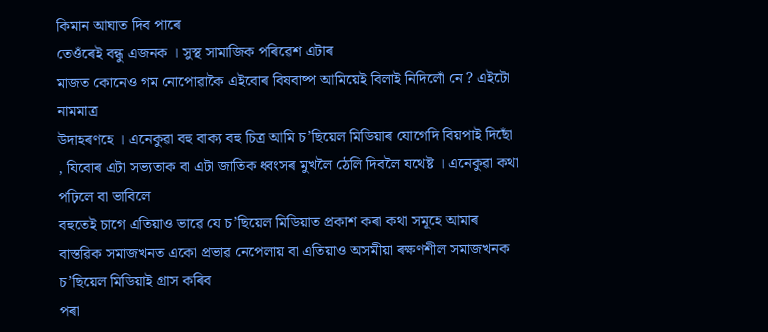কিমান আঘাত দিব পাৰে
তেওঁৰেই বন্ধু এজনক । সুস্থ সামাজিক পৰিৱেশ এটাৰ
মাজত কোনেও গম নোপোৱাকৈ এইবোৰ বিষবাষ্প আমিয়েই বিলাই নিদিলোঁ নে ? এইটো নামমাত্ৰ
উদাহৰণহে । এনেকুৱা বহু বাক্য বহু চিত্ৰ আমি চ’ছিয়েল মিডিয়াৰ যোগেদি বিয়পাই দিছোঁ , যিবোৰ এটা সভ্যতাক বা এটা জাতিক ধ্বংসৰ মুখলৈ ঠেলি দিবলৈ যথেষ্ট । এনেকুৱা কথা পঢ়িলে বা ভাবিলে
বহুতেই চাগে এতিয়াও ভাৱে যে চ’ছিয়েল মিডিয়াত প্ৰকাশ কৰা কথা সমূহে আমাৰ বাস্তৱিক সমাজখনত একো প্ৰভাৱ নেপেলায় বা এতিয়াও অসমীয়া ৰক্ষণশীল সমাজখনক চ’ছিয়েল মিডিয়াই গ্ৰাস কৰিব
পৰা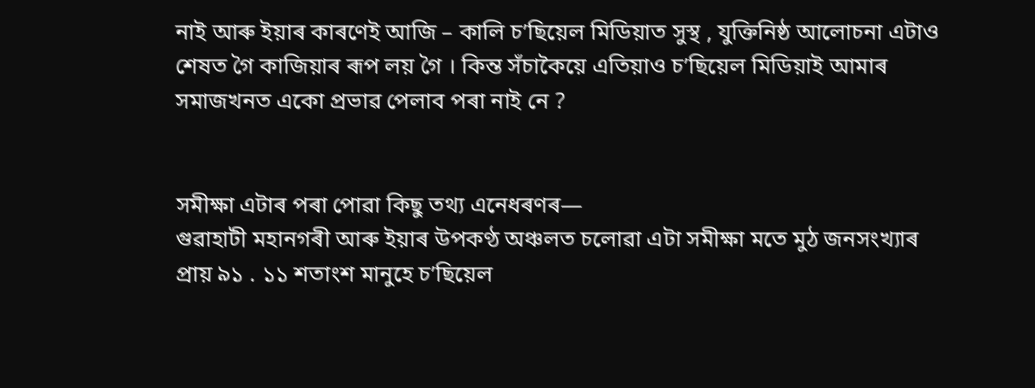নাই আৰু ইয়াৰ কাৰণেই আজি – কালি চ’ছিয়েল মিডিয়াত সুস্থ , যুক্তিনিষ্ঠ আলোচনা এটাও শেষত গৈ কাজিয়াৰ ৰূপ লয় গৈ । কিন্ত সঁচাকৈয়ে এতিয়াও চ’ছিয়েল মিডিয়াই আমাৰ সমাজখনত একো প্ৰভাৱ পেলাব পৰা নাই নে ?


সমীক্ষা এটাৰ পৰা পোৱা কিছু তথ্য এনেধৰণৰ—
গুৱাহাটী মহানগৰী আৰু ইয়াৰ উপকণ্ঠ অঞ্চলত চলোৱা এটা সমীক্ষা মতে মুঠ জনসংখ্যাৰ প্ৰায় ৯১ . ১১ শতাংশ মানুহে চ’ছিয়েল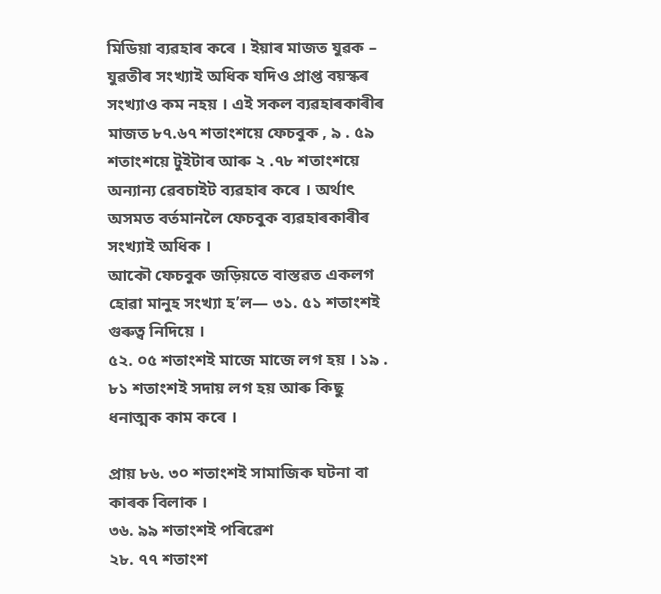মিডিয়া ব্যৱহাৰ কৰে । ইয়াৰ মাজত যুৱক – যুৱতীৰ সংখ্যাই অধিক যদিও প্ৰাপ্ত বয়স্কৰ সংখ্যাও কম নহয় । এই সকল ব্যৱহাৰকাৰীৰ মাজত ৮৭.৬৭ শতাংশয়ে ফেচবুক , ৯ . ৫৯ শতাংশয়ে টুইটাৰ আৰু ২ .৭৮ শতাংশয়ে অন্যান্য ৱেবচাইট ব্যৱহাৰ কৰে । অৰ্থাৎ অসমত বৰ্তমানলৈ ফেচবুক ব্যৱহাৰকাৰীৰ সংখ্যাই অধিক ।
আকৌ ফেচবুক জড়িয়তে বাস্তৱত একলগ হোৱা মানুহ সংখ্যা হ’ল— ৩১. ৫১ শতাংশই গুৰুত্ব নিদিয়ে ।
৫২. ০৫ শতাংশই মাজে মাজে লগ হয় । ১৯ . ৮১ শতাংশই সদায় লগ হয় আৰু কিছু ধনাত্মক কাম কৰে ।

প্ৰায় ৮৬. ৩০ শতাংশই সামাজিক ঘটনা বা কাৰক বিলাক ।
৩৬. ৯৯ শতাংশই পৰিৱেশ
২৮. ৭৭ শতাংশ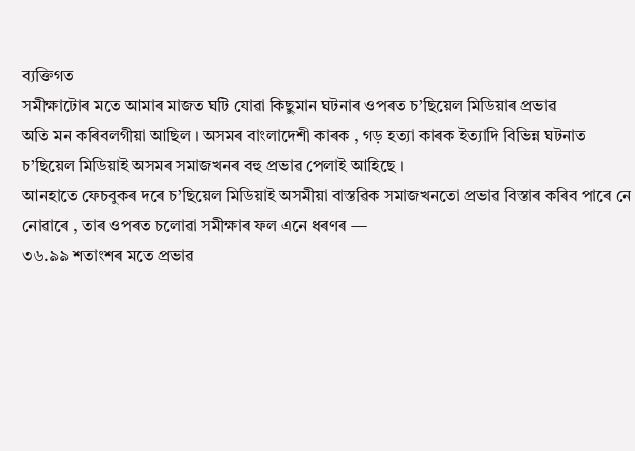ব্যক্তিগত
সমীক্ষাটোৰ মতে আমাৰ মাজত ঘটি যোৱা কিছুমান ঘটনাৰ ওপৰত চ’ছিয়েল মিডিয়াৰ প্ৰভাৱ
অতি মন কৰিবলগীয়া আছিল । অসমৰ বাংলাদেশী কাৰক , গড় হত্যা কাৰক ইত্যাদি বিভিন্ন ঘটনাত চ’ছিয়েল মিডিয়াই অসমৰ সমাজখনৰ বহু প্ৰভাৱ পেলাই আহিছে ।
আনহাতে ফেচবুকৰ দৰে চ’ছিয়েল মিডিয়াই অসমীয়া বাস্তৱিক সমাজখনতো প্ৰভাৱ বিস্তাৰ কৰিব পাৰে নে নোৱাৰে , তাৰ ওপৰত চলোৱা সমীক্ষাৰ ফল এনে ধৰণৰ —
৩৬.৯৯ শতাংশৰ মতে প্ৰভাৱ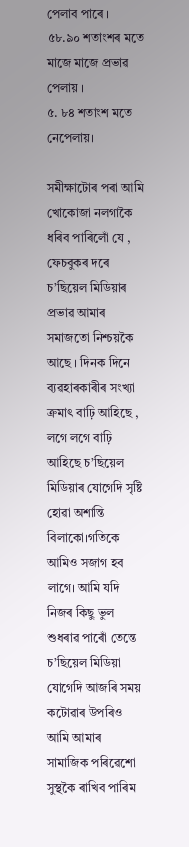পেলাব পাৰে ।
৫৮.৯০ শতাংশৰ মতে মাজে মাজে প্ৰভাৱ পেলায় ।
৫. ৮৪ শতাংশ মতে নেপেলায়।

সমীক্ষাটোৰ পৰা আমি খোকোজা নলগাকৈ ধৰিব পাৰিলোঁ যে , ফেচবুকৰ দৰে চ’ছিয়েল মিডিয়াৰ প্ৰভাৱ আমাৰ সমাজতো নিশ্চয়কৈ আছে । দিনক দিনে ব্যৱহাৰকাৰীৰ সংখ্যা ক্ৰমাৎ বাঢ়ি আহিছে , লগে লগে বাঢ়ি আহিছে চ’ছিয়েল মিডিয়াৰ যোগেদি সৃষ্টি হোৱা অশান্তি বিলাকো।গতিকে আমিও সজাগ হব লাগে। আমি যদি নিজৰ কিছু ভুল শুধৰাৱ পাৰোঁ তেন্তে চ’ছিয়েল মিডিয়া যোগেদি আজৰি সময় কটোৱাৰ উপৰিও আমি আমাৰ সামাজিক পৰিৱেশো সুস্থকৈ ৰাখিব পাৰিম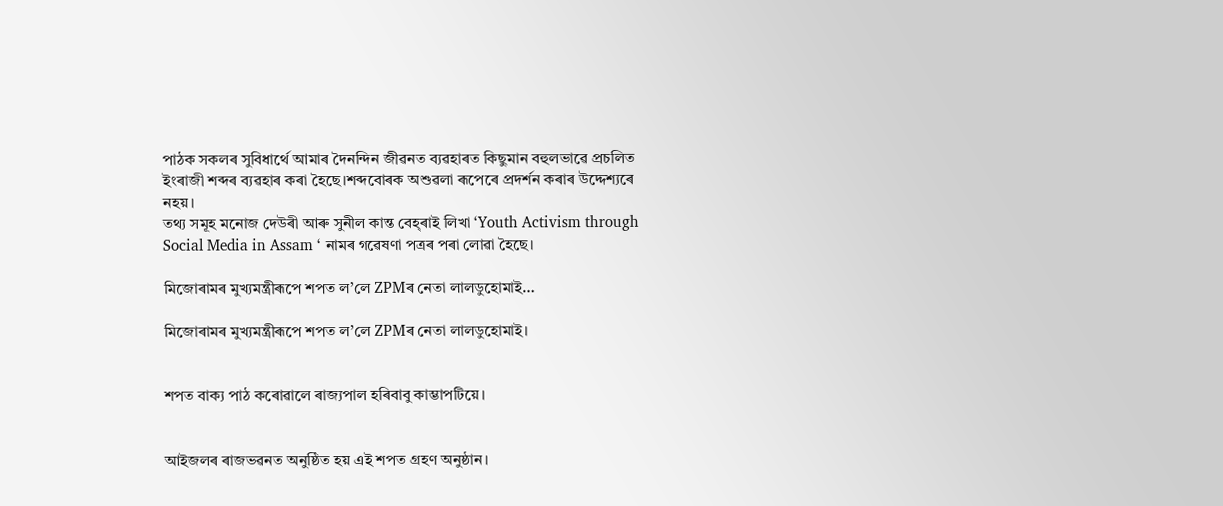পাঠক সকলৰ সুবিধাৰ্থে আমাৰ দৈনন্দিন জীৱনত ব্যৱহাৰত কিছুমান বহুলভাৱে প্ৰচলিত ইংৰাজী শব্দৰ ব্যৱহাৰ কৰা হৈছে।শব্দবোৰক অশুৱলা ৰূপেৰে প্ৰদৰ্শন কৰাৰ উদ্দেশ্যৰে নহয়।
তথ্য সমূহ মনোজ দেউৰী আৰু সুনীল কান্ত বেহ্‌ৰাই লিখা ‘Youth Activism through Social Media in Assam ‘ নামৰ গৱেষণা পত্ৰৰ পৰা লোৱা হৈছে।

মিজোৰামৰ মুখ্যমন্ত্ৰীৰূপে শপত ল’লে ZPMৰ নেতা লালডুহোমাই…

মিজোৰামৰ মুখ্যমন্ত্ৰীৰূপে শপত ল’লে ZPMৰ নেতা লালডুহোমাই।


শপত বাক্য পাঠ কৰোৱালে ৰাজ্যপাল হৰিবাবু কাম্ভাপটিয়ে।


আইজলৰ ৰাজভৱনত অনুষ্ঠিত হয় এই শপত গ্ৰহণ অনুষ্ঠান।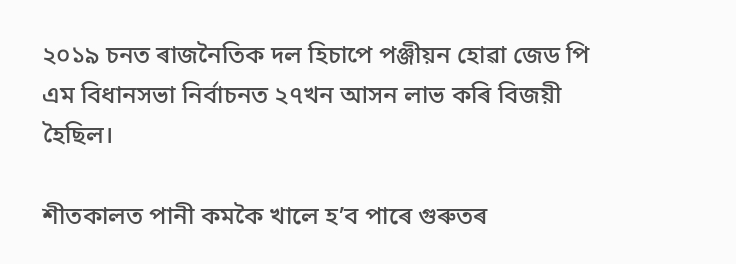২০১৯ চনত ৰাজনৈতিক দল হিচাপে পঞ্জীয়ন হোৱা জেড পি এম বিধানসভা নিৰ্বাচনত ২৭খন আসন লাভ কৰি বিজয়ী হৈছিল।

শীতকালত পানী কমকৈ খালে হ’ব পাৰে গুৰুতৰ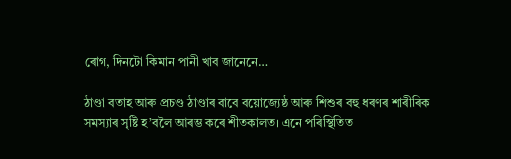ৰোগ, দিনটো কিমান পানী খাব জানেনে…

ঠাণ্ডা বতাহ আৰু প্ৰচণ্ড ঠাণ্ডাৰ বাবে বয়োজ্যেষ্ঠ আৰু শিশুৰ বহু ধৰণৰ শাৰীৰিক সমস্যাৰ সৃষ্টি হ’বলৈ আৰম্ভ কৰে শীতকালত। এনে পৰিস্থিতিত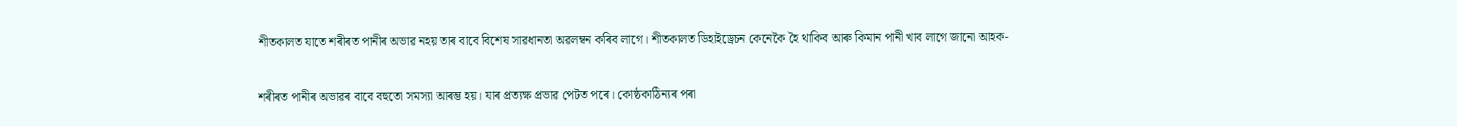শীতকালত যাতে শৰীৰত পানীৰ অভাৱ নহয় তাৰ বাবে বিশেষ সাৱধানতা অৱলম্বন কৰিব লাগে। শীতকালত ডিহাইড্ৰেচন কেনেকৈ হৈ থাকিব আৰু কিমান পানী খাব লাগে জানো আহক-


শৰীৰত পানীৰ অভাৱৰ বাবে বহুতো সমস্যা আৰম্ভ হয়। যাৰ প্ৰত্যক্ষ প্ৰভাৱ পেটত পৰে। কোষ্ঠকাঠিন্যৰ পৰা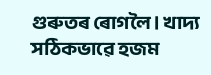গুৰুতৰ ৰোগলৈ। খাদ্য সঠিকভাৱে হজম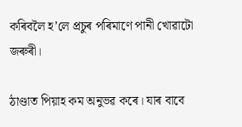কৰিবলৈ হ’লে প্ৰচুৰ পৰিমাণে পানী খোৱাটো জৰুৰী।

ঠাণ্ডাত পিয়াহ কম অনুভৱ কৰে। যাৰ বাবে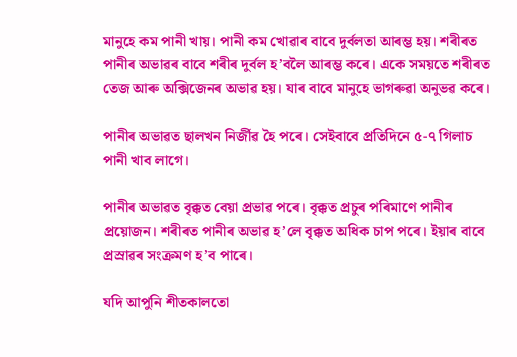মানুহে কম পানী খায়। পানী কম খোৱাৰ বাবে দুৰ্বলতা আৰম্ভ হয়। শৰীৰত পানীৰ অভাৱৰ বাবে শৰীৰ দুৰ্বল হ’বলৈ আৰম্ভ কৰে। একে সময়তে শৰীৰত তেজ আৰু অক্সিজেনৰ অভাৱ হয়। যাৰ বাবে মানুহে ভাগৰুৱা অনুভৱ কৰে।

পানীৰ অভাৱত ছালখন নিৰ্জীৱ হৈ পৰে। সেইবাবে প্ৰতিদিনে ৫-৭ গিলাচ পানী খাব লাগে।

পানীৰ অভাৱত বৃক্কত বেয়া প্ৰভাৱ পৰে। বৃক্কত প্ৰচুৰ পৰিমাণে পানীৰ প্ৰয়োজন। শৰীৰত পানীৰ অভাৱ হ’লে বৃক্কত অধিক চাপ পৰে। ইয়াৰ বাবে প্ৰস্ৰাৱৰ সংক্ৰমণ হ’ব পাৰে।

যদি আপুনি শীতকালতো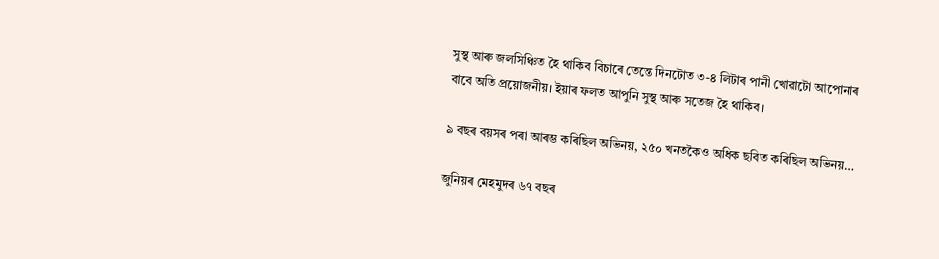সুস্থ আৰু জলসিঞ্চিত হৈ থাকিব বিচাৰে তেন্তে দিনটোত ৩-৪ লিটাৰ পানী খোৱাটো আপোনাৰ বাবে অতি প্ৰয়োজনীয়। ইয়াৰ ফলত আপুনি সুস্থ আৰু সতেজ হৈ থাকিব।

৯ বছৰ বয়সৰ পৰা আৰম্ভ কৰিছিল অভিনয়, ২৫০ খনতকৈও অধিক ছবিত কৰিছিল অভিনয়…

জুনিয়ৰ মেহমুদৰ ৬৭ বছৰ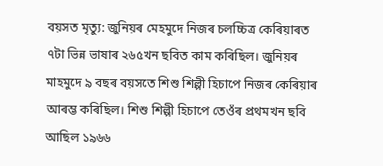বয়সত মৃত্যু: জুনিয়ৰ মেহমুদে নিজৰ চলচ্চিত্ৰ কেৰিয়াৰত ৭টা ভিন্ন ভাষাৰ ২৬৫খন ছবিত কাম কৰিছিল। জুনিয়ৰ মাহমুদে ৯ বছৰ বয়সতে শিশু শিল্পী হিচাপে নিজৰ কেৰিয়াৰ আৰম্ভ কৰিছিল। শিশু শিল্পী হিচাপে তেওঁৰ প্ৰথমখন ছবি আছিল ১৯৬৬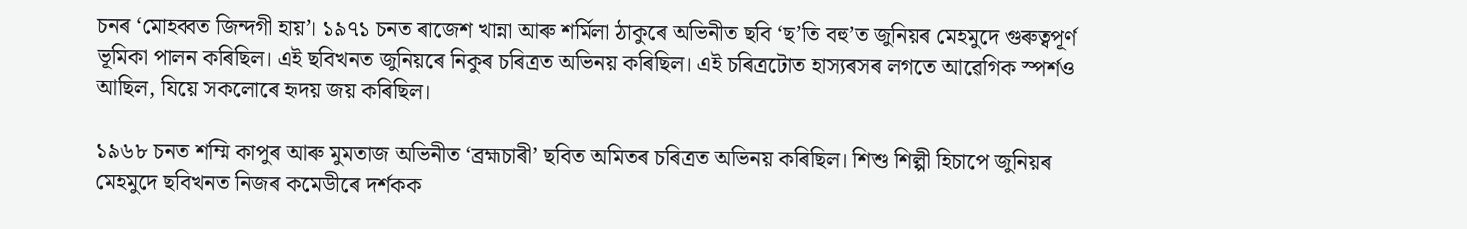চনৰ ‘মোহব্বত জিন্দগী হায়’। ১৯৭১ চনত ৰাজেশ খান্না আৰু শৰ্মিলা ঠাকুৰে অভিনীত ছবি ‘ছ’তি বহু’ত জুনিয়ৰ মেহমুদে গুৰুত্বপূৰ্ণ ভূমিকা পালন কৰিছিল। এই ছবিখনত জুনিয়ৰে নিকুৰ চৰিত্ৰত অভিনয় কৰিছিল। এই চৰিত্ৰটোত হাস্যৰসৰ লগতে আৱেগিক স্পৰ্শও আছিল, যিয়ে সকলোৰে হৃদয় জয় কৰিছিল।

১৯৬৮ চনত শম্মি কাপুৰ আৰু মুমতাজ অভিনীত ‘ব্ৰহ্মচাৰী’ ছবিত অমিতৰ চৰিত্ৰত অভিনয় কৰিছিল। শিশু শিল্পী হিচাপে জুনিয়ৰ মেহমুদে ছবিখনত নিজৰ কমেডীৰে দৰ্শকক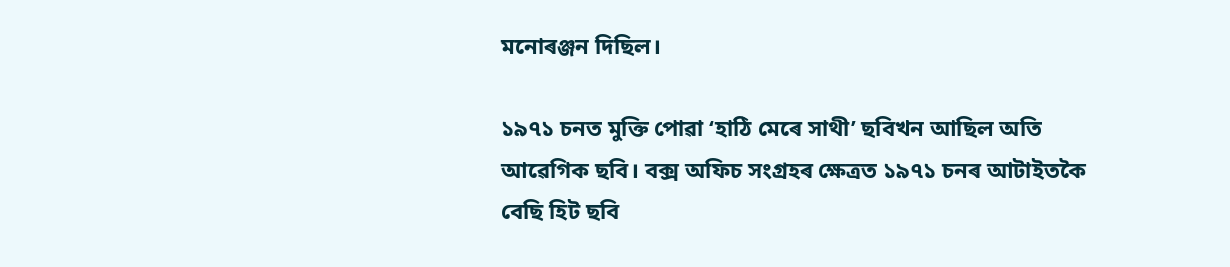মনোৰঞ্জন দিছিল।

১৯৭১ চনত মুক্তি পোৱা ‘হাঠি মেৰে সাথী’ ছবিখন আছিল অতি আৱেগিক ছবি। বক্স অফিচ সংগ্ৰহৰ ক্ষেত্ৰত ১৯৭১ চনৰ আটাইতকৈ বেছি হিট ছবি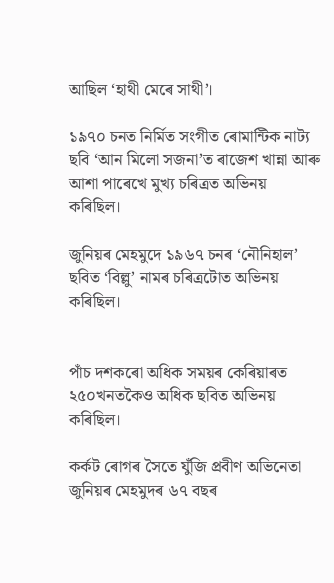আছিল ‘হাথী মেৰে সাথী’।

১৯৭০ চনত নিৰ্মিত সংগীত ৰোমান্টিক নাট্য ছবি ‘আন মিলো সজনা’ত ৰাজেশ খান্না আৰু আশা পাৰেখে মুখ্য চৰিত্ৰত অভিনয় কৰিছিল।

জুনিয়ৰ মেহমুদে ১৯৬৭ চনৰ ‘নৌনিহাল’ ছবিত ‘বিল্লু’ নামৰ চৰিত্ৰটোত অভিনয় কৰিছিল।


পাঁচ দশকৰো অধিক সময়ৰ কেৰিয়াৰত ২৫০খনতকৈও অধিক ছবিত অভিনয় কৰিছিল।

কৰ্কট ৰোগৰ সৈতে যুঁজি প্ৰবীণ অভিনেতা জুনিয়ৰ মেহমুদৰ ৬৭ বছৰ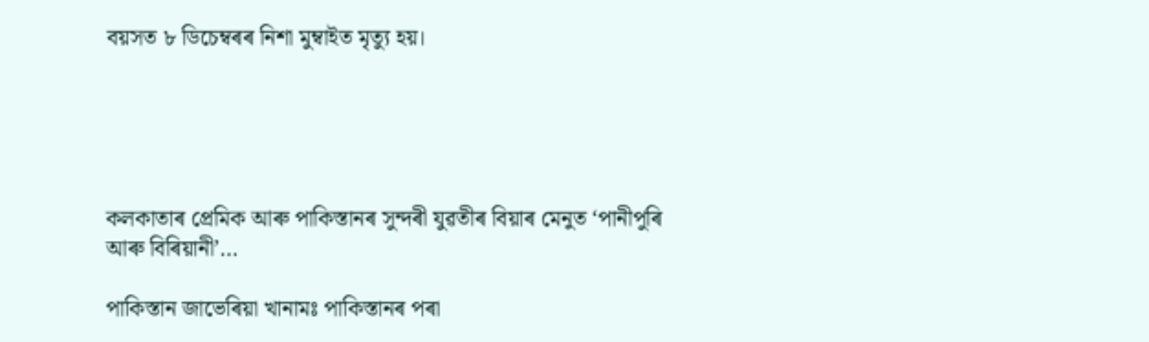বয়সত ৮ ডিচেম্বৰৰ নিশা মুম্বাইত মৃত্যু হয়।





কলকাতাৰ প্ৰেমিক আৰু পাকিস্তানৰ সুন্দৰী যুৱতীৰ বিয়াৰ মেনুত ‘পানীপুৰি আৰু বিৰিয়ানী’…

পাকিস্তান জাভেৰিয়া খানামঃ পাকিস্তানৰ পৰা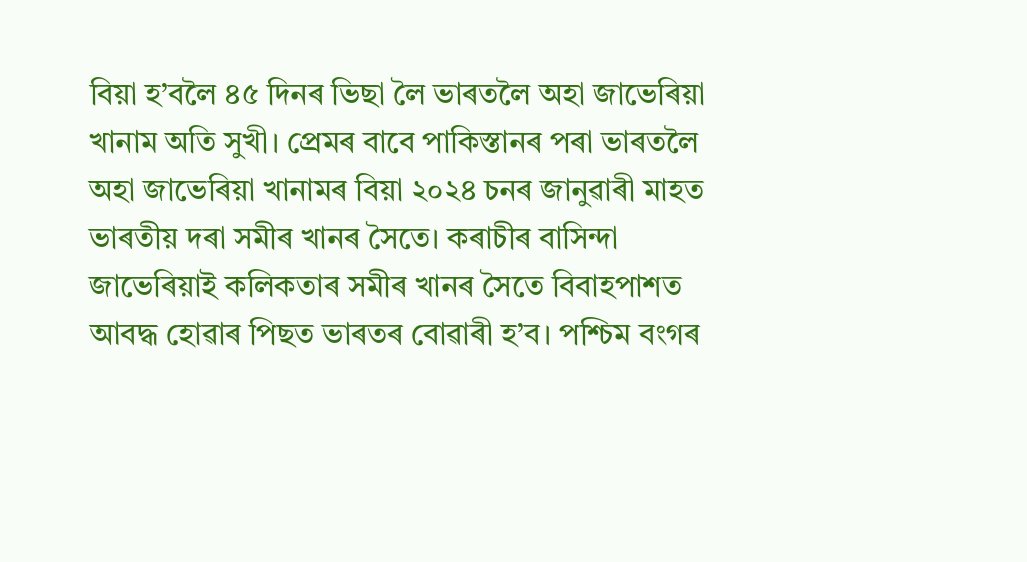বিয়া হ’বলৈ ৪৫ দিনৰ ভিছা লৈ ভাৰতলৈ অহা জাভেৰিয়া খানাম অতি সুখী। প্ৰেমৰ বাবে পাকিস্তানৰ পৰা ভাৰতলৈ অহা জাভেৰিয়া খানামৰ বিয়া ২০২৪ চনৰ জানুৱাৰী মাহত ভাৰতীয় দৰা সমীৰ খানৰ সৈতে। কৰাচীৰ বাসিন্দা জাভেৰিয়াই কলিকতাৰ সমীৰ খানৰ সৈতে বিবাহপাশত আবদ্ধ হোৱাৰ পিছত ভাৰতৰ বোৱাৰী হ’ব। পশ্চিম বংগৰ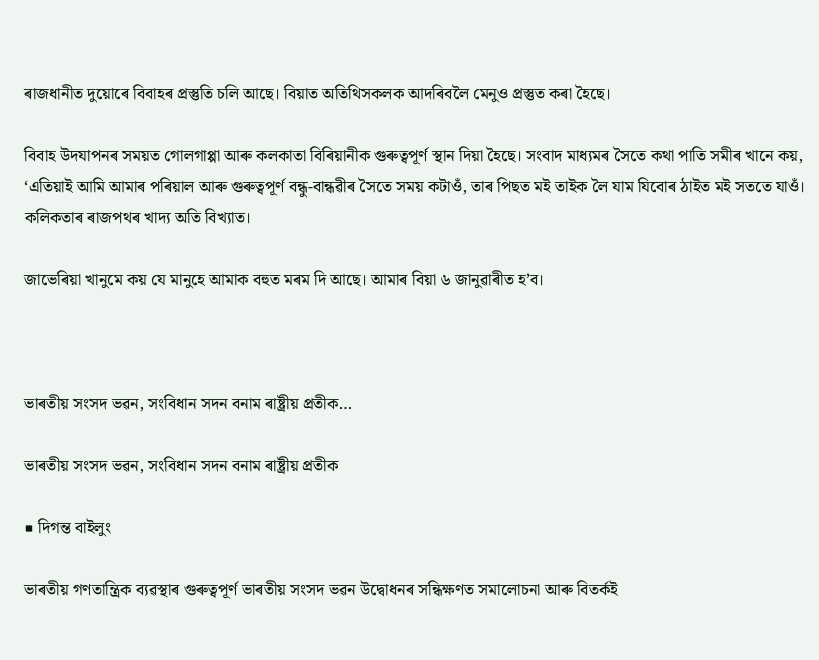ৰাজধানীত দুয়োৰে বিবাহৰ প্ৰস্তুতি চলি আছে। বিয়াত অতিথিসকলক আদৰিবলৈ মেনুও প্ৰস্তুত কৰা হৈছে।

বিবাহ উদযাপনৰ সময়ত গোলগাপ্পা আৰু কলকাতা বিৰিয়ানীক গুৰুত্বপূৰ্ণ স্থান দিয়া হৈছে। সংবাদ মাধ্যমৰ সৈতে কথা পাতি সমীৰ খানে কয়, ‘এতিয়াই আমি আমাৰ পৰিয়াল আৰু গুৰুত্বপূৰ্ণ বন্ধু-বান্ধৱীৰ সৈতে সময় কটাওঁ, তাৰ পিছত মই তাইক লৈ যাম যিবোৰ ঠাইত মই সততে যাওঁ। কলিকতাৰ ৰাজপথৰ খাদ্য অতি বিখ্যাত।

জাভেৰিয়া খানুমে কয় যে মানুহে আমাক বহুত মৰম দি আছে। আমাৰ বিয়া ৬ জানুৱাৰীত হ’ব।



ভাৰতীয় সংসদ ভৱন, সংবিধান সদন বনাম ৰাষ্ট্ৰীয় প্ৰতীক…

ভাৰতীয় সংসদ ভৱন, সংবিধান সদন বনাম ৰাষ্ট্ৰীয় প্ৰতীক

■ দিগন্ত বাইলুং

ভাৰতীয় গণতান্ত্ৰিক ব্যৱস্থাৰ গুৰুত্বপূৰ্ণ ভাৰতীয় সংসদ ভৱন উদ্বোধনৰ সন্ধিক্ষণত সমালোচনা আৰু বিতৰ্কই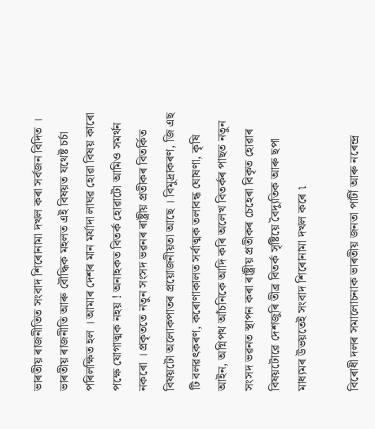ভাৰতীয় ৰাজনীতিত সংবাদ শিৰোনামা দখল কৰা সৰ্বজন বিদিত । ভাৰতীয় ৰাজনীতি আৰু বৌদ্ধিক মহলত এই বিষয়ত যথেষ্ট চৰ্চা পৰিলক্ষিত হল । আমাৰ দেশৰ মান মৰ্যাদা লাঘৱ হোৱা বিষয় কাৰো পক্ষে যোগাত্মক নহয় ! অনাহকত বিতৰ্ক হোৱাটো আমিও সমৰ্থন নকৰো । প্ৰকৃততে নতুন সংসদ ভৱনৰ ৰাষ্ট্ৰীয় প্ৰতীকৰ বিতৰ্কিত বিষয়টো অলোকপাতৰ প্ৰয়োজনীয়তা আছে । বিমুদ্ৰাকৰণ, জি এছ টি বলৱৎকৰণ, কৰোণাকালত সৰ্বাত্মক তলাবন্ধ ঘোষণা, কৃষি আইন, অগ্নিপথ আঁচনিকে আদি কৰি অলেখ বিতৰ্কৰ পাছত নতুন সংসদ ভৱনত স্থাপন কৰা ৰাষ্ট্ৰীয় প্ৰতীকৰ চেহেৰা বিকৃত হোৱাৰ বিষয়টোৱে দেশজুৰি তীব্ৰ বিতৰ্ক সৃষ্টিয়ে বৈদ্যুতিক আৰু ছপা মাধ্যমৰ উভয়তেই সংবাদ শিৰোনামা দখল কৰে ৷

বিৰোধী দলৰ সমালোচনাক ভাৰতীয় জনতা পাৰ্টী আৰু নৰেন্দ্ৰ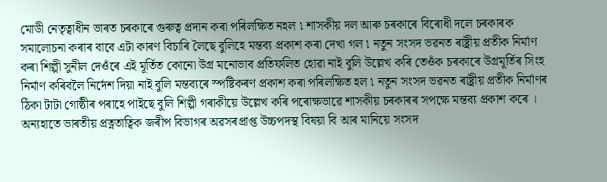মোডী নেতৃত্বাধীন ভাৰত চৰকাৰে গুৰুত্ব প্ৰদান কৰা পৰিলক্ষিত নহল ৷ শাসকীয় দল আৰু চৰকাৰে বিৰোধী দলে চৰকাৰক সমালোচনা কৰাৰ বাবে এটা কাৰণ বিচাৰি লৈছে বুলিহে মন্তব্য প্ৰকাশ কৰা দেখা গল ৷ নতুন সংসদ ভৱনত ৰাষ্ট্ৰীয় প্ৰতীক নিৰ্মাণ কৰা শিল্পী সুনীল দেওঁৰে এই মূৰ্তিত কোনো উগ্ৰ মনোভাব প্ৰতিফলিত হোৱা নাই বুলি উল্লেখ কৰি তেওঁক চৰকাৰে উগ্ৰমূৰ্তিৰ সিংহ নিৰ্মাণ কৰিবলৈ নিৰ্দেশ দিয়া নাই বুলি মন্তব্যৰে স্পষ্টিকৰণ প্ৰকাশ কৰা পৰিলক্ষিত হল ৷ নতুন সংসদ ভৱনত ৰাষ্ট্ৰীয় প্ৰতীক নিৰ্মাণৰ ঠিকা টাটা গোষ্ঠীৰ পৰাহে পাইছে বুলি শিল্পী গৰাকীয়ে উল্লেখ কৰি পৰোক্ষভাৱে শাসকীয় চৰকাৰৰ সপক্ষে মন্তব্য প্ৰকাশ কৰে । অন্যহাতে ভাৰতীয় প্ৰত্নতাত্বিক জৰীপ বিভাগৰ অৱসৰপ্ৰাপ্ত উচ্চপদস্থ বিষয়া বি আৰ মানিয়ে সংসদ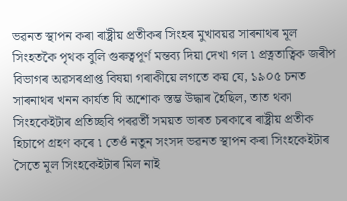ভৱনত স্থাপন কৰা ৰাষ্ট্ৰীয় প্ৰতীকৰ সিংহৰ মুখাবয়ৱ সাৰনাথৰ মূল সিংহতকৈ পৃথক বুলি গুৰুত্বপূৰ্ণ মন্তব্য দিয়া দেখা গল ৷ প্ৰত্নতাত্বিক জৰীপ বিভাগৰ অৱসৰপ্ৰাপ্ত বিষয়া গৰাকীয়ে লগতে কয় যে, ১৯০৫ চনত সাৰনাথৰ খনন কাৰ্যত যি অশোক স্তম্ভ উদ্ধাৰ হৈছিল, তাত থকা সিংহকেইটাৰ প্ৰতিচ্ছবি পৰৱৰ্তী সময়ত ভাৰত চৰকাৰে ৰাষ্ট্ৰীয় প্ৰতীক হিচাপে গ্ৰহণ কৰে ৷ তেওঁ নতুন সংসদ ভৱনত স্থাপন কৰা সিংহকেইটাৰ সৈতে মূল সিংহকেইটাৰ মিল নাই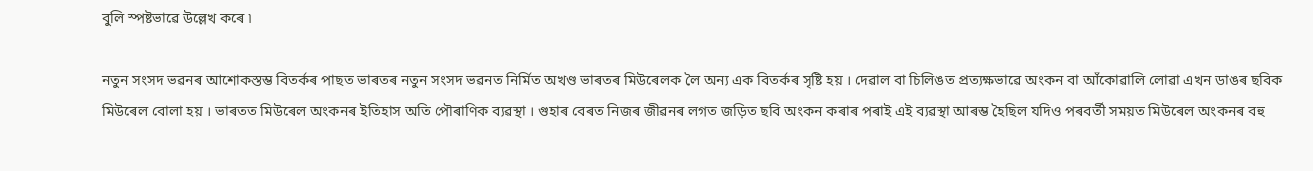বুলি স্পষ্টভাৱে উল্লেখ কৰে ৷

নতুন সংসদ ভৱনৰ আশোকস্তম্ভ বিতৰ্কৰ পাছত ভাৰতৰ নতুন সংসদ ভৱনত নিৰ্মিত অখণ্ড ভাৰতৰ মিউৰেলক লৈ অন্য এক বিতৰ্কৰ সৃষ্টি হয় । দেৱাল বা চিলিঙত প্ৰত্যক্ষভাৱে অংকন বা আঁকোৱালি লোৱা এখন ডাঙৰ ছবিক মিউৰেল বোলা হয় । ভাৰতত মিউৰেল অংকনৰ ইতিহাস অতি পৌৰাণিক ব্যৱস্থা । গুহাৰ বেৰত নিজৰ জীৱনৰ লগত জড়িত ছবি অংকন কৰাৰ পৰাই এই ব্যৱস্থা আৰম্ভ হৈছিল যদিও পৰবৰ্তী সময়ত মিউৰেল অংকনৰ বহু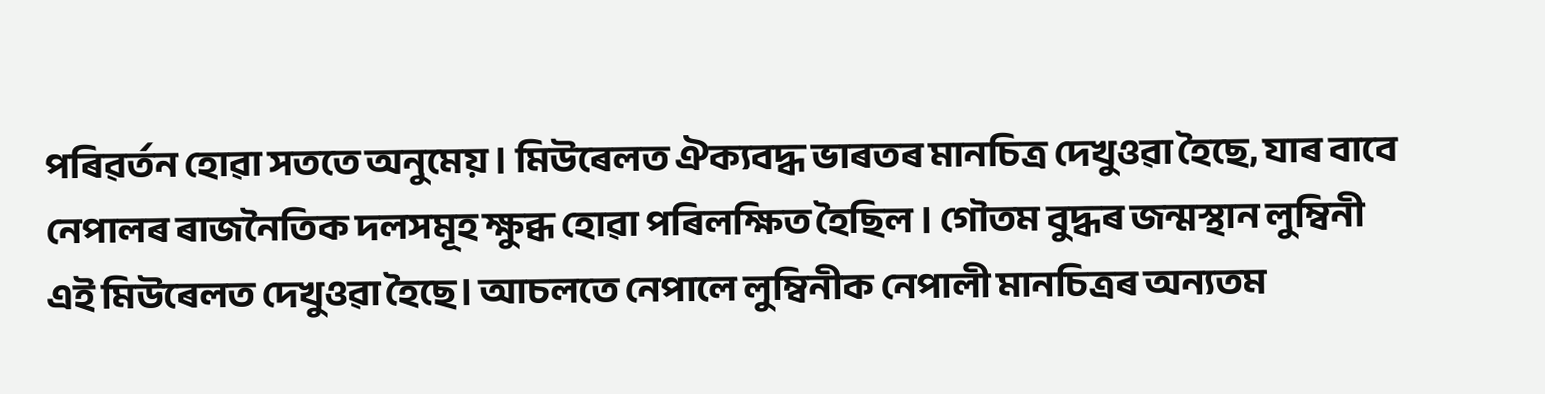পৰিৱৰ্তন হোৱা সততে অনুমেয় । মিউৰেলত ঐক্যবদ্ধ ভাৰতৰ মানচিত্ৰ দেখুওৱা হৈছে, যাৰ বাবে নেপালৰ ৰাজনৈতিক দলসমূহ ক্ষুব্ধ হোৱা পৰিলক্ষিত হৈছিল । গৌতম বুদ্ধৰ জন্মস্থান লুম্বিনী এই মিউৰেলত দেখুওৱা হৈছে। আচলতে নেপালে লুম্বিনীক নেপালী মানচিত্ৰৰ অন্যতম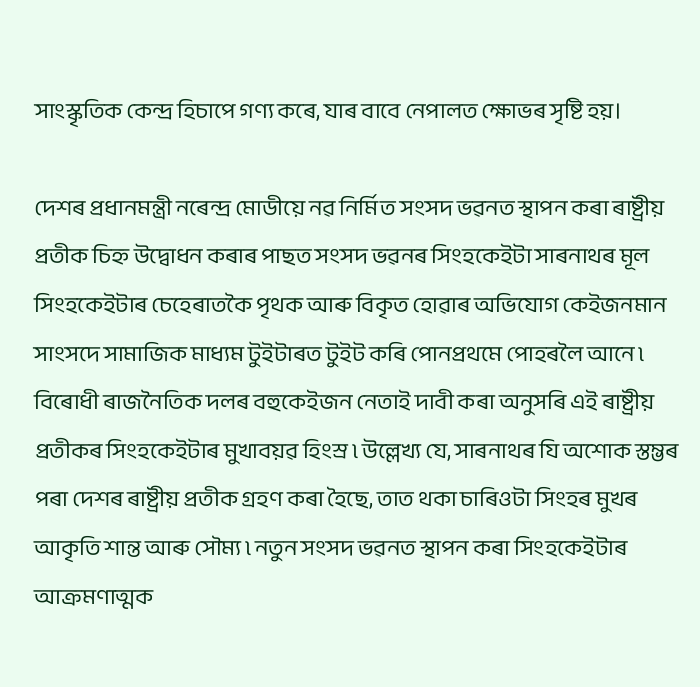সাংস্কৃতিক কেন্দ্ৰ হিচাপে গণ্য কৰে, যাৰ বাবে নেপালত ক্ষোভৰ সৃষ্টি হয়।

দেশৰ প্ৰধানমন্ত্ৰী নৰেন্দ্ৰ মোডীয়ে নৱ নিৰ্মিত সংসদ ভৱনত স্থাপন কৰা ৰাষ্ট্ৰীয় প্ৰতীক চিহ্ন উদ্বোধন কৰাৰ পাছত সংসদ ভৱনৰ সিংহকেইটা সাৰনাথৰ মূল সিংহকেইটাৰ চেহেৰাতকৈ পৃথক আৰু বিকৃত হোৱাৰ অভিযোগ কেইজনমান সাংসদে সামাজিক মাধ্যম টুইটাৰত টুইট কৰি পোনপ্ৰথমে পোহৰলৈ আনে ৷ বিৰোধী ৰাজনৈতিক দলৰ বহুকেইজন নেতাই দাবী কৰা অনুসৰি এই ৰাষ্ট্ৰীয় প্ৰতীকৰ সিংহকেইটাৰ মুখাবয়ৱ হিংস্ৰ ৷ উল্লেখ্য যে, সাৰনাথৰ যি অশোক স্তম্ভৰ পৰা দেশৰ ৰাষ্ট্ৰীয় প্ৰতীক গ্ৰহণ কৰা হৈছে, তাত থকা চাৰিওটা সিংহৰ মুখৰ আকৃতি শান্ত আৰু সৌম্য ৷ নতুন সংসদ ভৱনত স্থাপন কৰা সিংহকেইটাৰ আক্ৰমণাত্মক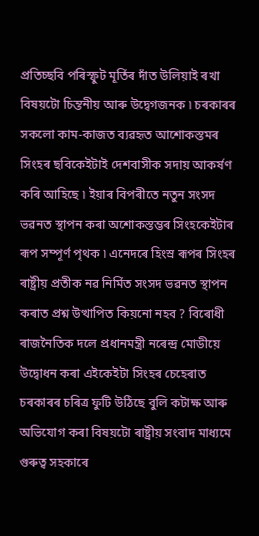প্ৰতিচ্ছবি পৰিস্ফুট মূৰ্তিৰ দাঁত উলিয়াই ৰখা বিষয়টো চিন্তনীয় আৰু উদ্বেগজনক ৷ চৰকাৰৰ সকলো কাম-কাজত ব্যৱহৃত আশোকস্তমৰ সিংহৰ ছবিকেইটাই দেশবাসীক সদায় আকৰ্ষণ কৰি আহিছে ৷ ইয়াৰ বিপৰীতে নতুন সংসদ ভৱনত স্থাপন কৰা অশোকস্তম্ভৰ সিংহকেইটাৰ ৰূপ সম্পূৰ্ণ পৃথক ৷ এনেদৰে হিংস্ৰ ৰূপৰ সিংহৰ ৰাষ্ট্ৰীয় প্ৰতীক নৱ নিৰ্মিত সংসদ ভৱনত স্থাপন কৰাত প্ৰশ্ন উত্থাপিত কিয়নো নহব ? বিৰোধী ৰাজনৈতিক দলে প্ৰধানমন্ত্ৰী নৰেন্দ্ৰ মোডীয়ে উদ্বোধন কৰা এইকেইটা সিংহৰ চেহেৰাত চৰকাৰৰ চৰিত্ৰ ফুটি উঠিছে বুলি কটাক্ষ আৰু অভিযোগ কৰা বিষয়টো ৰাষ্ট্ৰীয় সংবাদ মাধ্যমে গুৰুত্ব সহকাৰে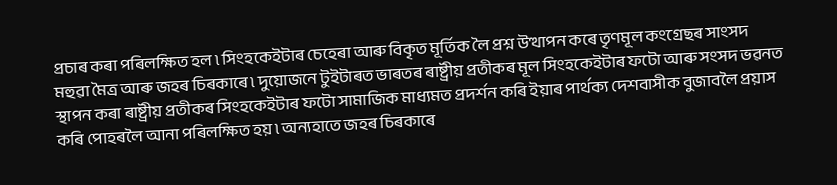প্ৰচাৰ কৰা পৰিলক্ষিত হল ৷ সিংহকেইটাৰ চেহেৰা আৰু বিকৃত মূৰ্তিক লৈ প্ৰশ্ন উত্থাপন কৰে তৃণমূল কংগ্ৰেছৰ সাংসদ মহুৱা মৈত্ৰ আৰু জহৰ চিৰকাৰে ৷ দুয়োজনে টুইটাৰত ভাৰতৰ ৰাষ্ট্ৰীয় প্ৰতীকৰ মূল সিংহকেইটাৰ ফটো আৰু সংসদ ভৱনত স্থাপন কৰা ৰাষ্ট্ৰীয় প্ৰতীকৰ সিংহকেইটাৰ ফটো সামাজিক মাধ্যমত প্ৰদৰ্শন কৰি ইয়াৰ পাৰ্থক্য দেশবাসীক বুজাবলৈ প্ৰয়াস কৰি পোহৰলৈ আনা পৰিলক্ষিত হয় ৷ অন্যহাতে জহৰ চিৰকাৰে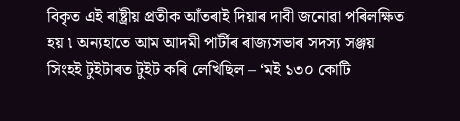বিকৃত এই ৰাষ্ট্ৰীয় প্ৰতীক আঁতৰাই দিয়াৰ দাবী জনোৱা পৰিলক্ষিত হয় ৷ অন্যহাতে আম আদমী পাৰ্টীৰ ৰাজ্যসভাৰ সদস্য সঞ্জয় সিংহই টুইটাৰত টুইট কৰি লেখিছিল – ‘মই ১৩০ কোটি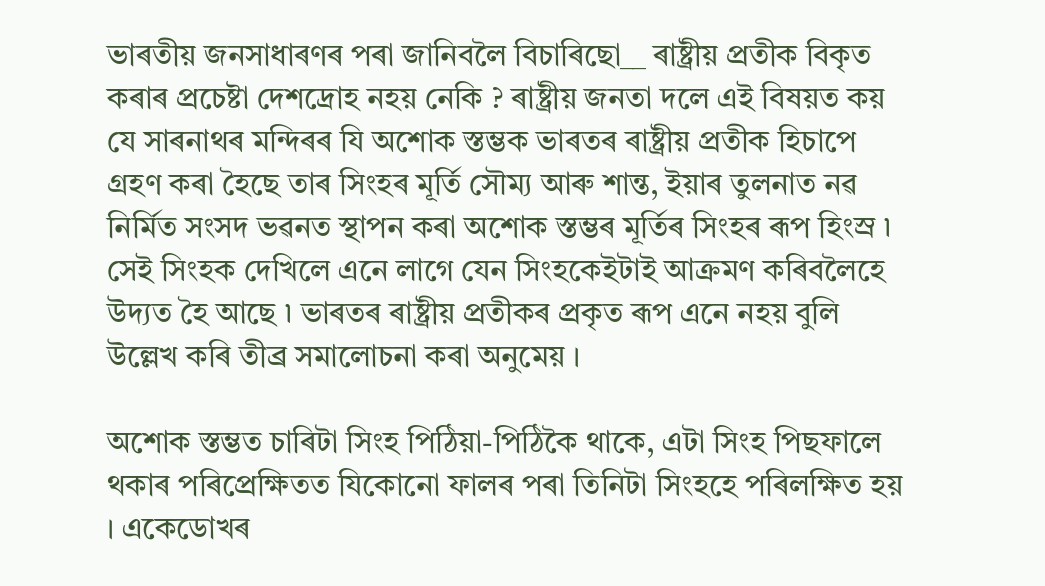ভাৰতীয় জনসাধাৰণৰ পৰা জানিবলৈ বিচাৰিছো__ ৰাষ্ট্ৰীয় প্ৰতীক বিকৃত কৰাৰ প্ৰচেষ্টা দেশদ্ৰোহ নহয় নেকি ? ৰাষ্ট্ৰীয় জনতা দলে এই বিষয়ত কয় যে সাৰনাথৰ মন্দিৰৰ যি অশোক স্তম্ভক ভাৰতৰ ৰাষ্ট্ৰীয় প্ৰতীক হিচাপে গ্ৰহণ কৰা হৈছে তাৰ সিংহৰ মূৰ্তি সৌম্য আৰু শান্ত, ইয়াৰ তুলনাত নৱ নিৰ্মিত সংসদ ভৱনত স্থাপন কৰা অশোক স্তম্ভৰ মূৰ্তিৰ সিংহৰ ৰূপ হিংস্ৰ ৷ সেই সিংহক দেখিলে এনে লাগে যেন সিংহকেইটাই আক্ৰমণ কৰিবলৈহে উদ্যত হৈ আছে ৷ ভাৰতৰ ৰাষ্ট্ৰীয় প্ৰতীকৰ প্ৰকৃত ৰূপ এনে নহয় বুলি উল্লেখ কৰি তীব্ৰ সমালোচনা কৰা অনুমেয় ।

অশোক স্তম্ভত চাৰিটা সিংহ পিঠিয়া-পিঠিকৈ থাকে, এটা সিংহ পিছফালে থকাৰ পৰিপ্ৰেক্ষিতত যিকোনো ফালৰ পৰা তিনিটা সিংহহে পৰিলক্ষিত হয় । একেডোখৰ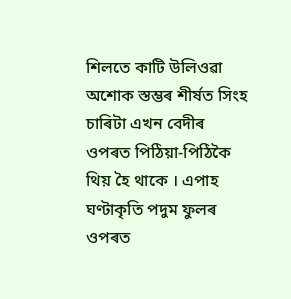শিলতে কাটি উলিওৱা অশোক স্তম্ভৰ শীৰ্ষত সিংহ চাৰিটা এখন বেদীৰ ওপৰত পিঠিয়া-পিঠিকৈ থিয় হৈ থাকে । এপাহ ঘণ্টাকৃতি পদুম ফুলৰ ওপৰত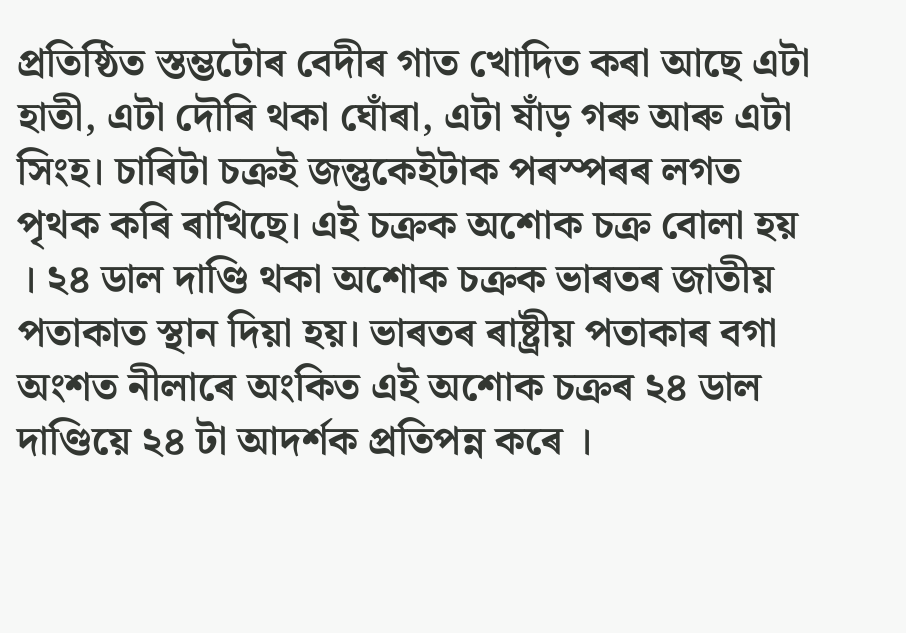প্ৰতিষ্ঠিত স্তম্ভটোৰ বেদীৰ গাত খোদিত কৰা আছে এটা হাতী, এটা দৌৰি থকা ঘোঁৰা, এটা ষাঁড় গৰু আৰু এটা সিংহ। চাৰিটা চক্ৰই জন্তুকেইটাক পৰস্পৰৰ লগত পৃথক কৰি ৰাখিছে। এই চক্ৰক অশোক চক্ৰ বোলা হয় । ২৪ ডাল দাণ্ডি থকা অশোক চক্ৰক ভাৰতৰ জাতীয় পতাকাত স্থান দিয়া হয়। ভাৰতৰ ৰাষ্ট্ৰীয় পতাকাৰ বগা অংশত নীলাৰে অংকিত এই অশোক চক্ৰৰ ২৪ ডাল দাণ্ডিয়ে ২৪ টা আদৰ্শক প্ৰতিপন্ন কৰে ।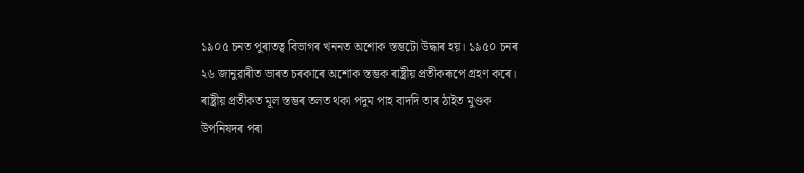১৯০৫ চনত পুৰাতত্ব বিভাগৰ খননত অশোক স্তম্ভটো উদ্ধাৰ হয়। ১৯৫০ চনৰ ২৬ জানুৱাৰীত ভাৰত চৰকাৰে অশোক স্তম্ভক ৰাষ্ট্ৰীয় প্ৰতীকৰূপে গ্ৰহণ কৰে। ৰাষ্ট্ৰীয় প্ৰতীকত মূল স্তম্ভৰ তলত থকা পদুম পাহ বাদদি তাৰ ঠাইত মুণ্ডক উপনিষদৰ পৰা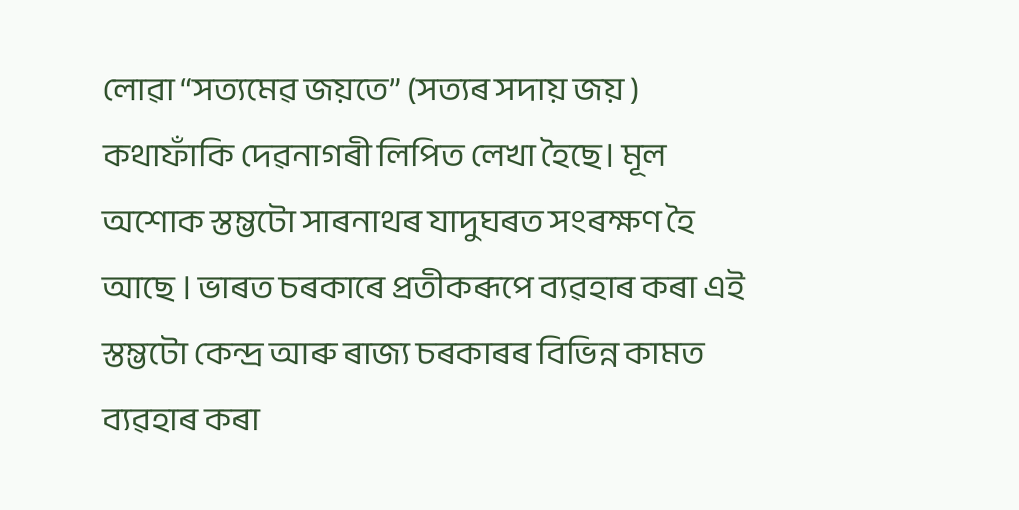লোৱা “সত্যমেৱ জয়তে” (সত্যৰ সদায় জয় ) কথাফাঁকি দেৱনাগৰী লিপিত লেখা হৈছে। মূল অশোক স্তম্ভটো সাৰনাথৰ যাদুঘৰত সংৰক্ষণ হৈ আছে । ভাৰত চৰকাৰে প্ৰতীকৰূপে ব্যৱহাৰ কৰা এই স্তম্ভটো কেন্দ্ৰ আৰু ৰাজ্য চৰকাৰৰ বিভিন্ন কামত ব্যৱহাৰ কৰা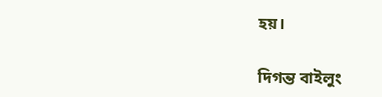হয়।

দিগন্ত বাইলুং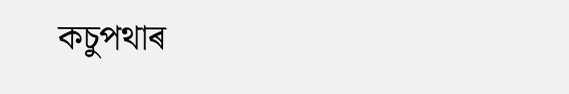কচুপথাৰ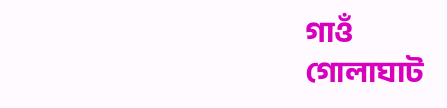গাওঁ
গোলাঘাট